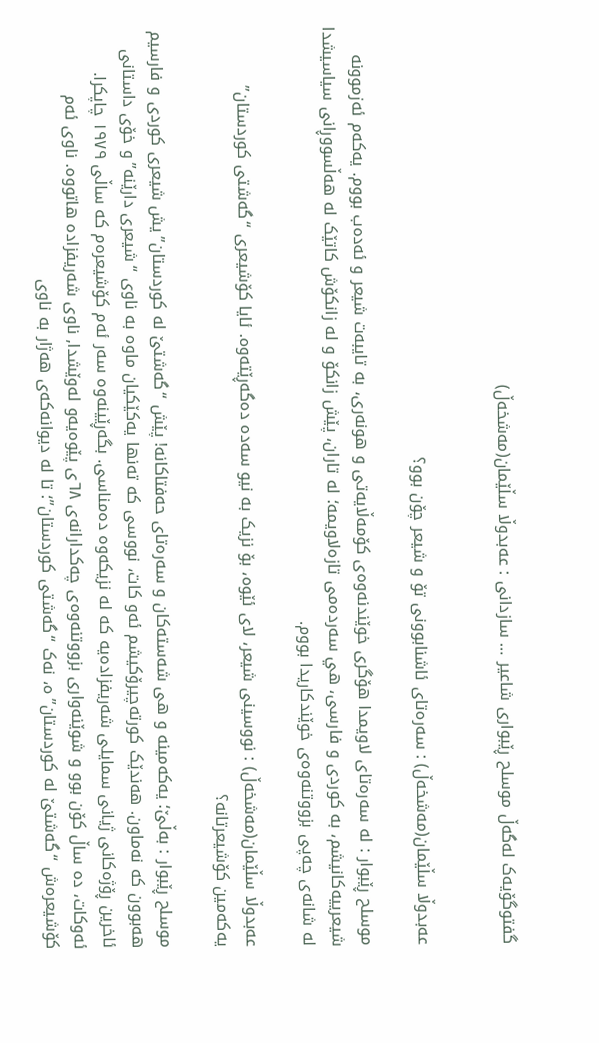گفتوگۆیەک لەگەڵ موسلح ڕێبواری شاعیر … سازدانی : عەبدوڵا سڵێمان(مەشخەڵ)


عەبدوڵا سڵێمان(مەشخەڵ) : سەرەتای ئاشنابوونی تۆ و شیعر چۆن بوو؟

موسلح ڕێبوار : لە سەرەتای لاویمدا هۆگری خوێندنەوەی کۆمەڵایەتی و هونەری، بە تایبەت شیعر و ئەدەب بووم. یەکەم ئەزموونە شيعرییەکانیشم، بە كوردی و فارسی، هي سەردەمی تازەلاویمە؛ لە تاران، پێش زانکۆ و لە زانکۆش کاتێک لە هەڵسووڕانی سیاسیشدا لە شانەی چەپی بزووتنەوەی خوێندکاریدا بووم.

عەبدوڵا سڵێمان(مەشخەڵ) : نووسینی شیعر، لای ئێوە، بۆ نزیک بە نیو سەدە دەگەڕێتەوە. ئایا کۆشیعری “گەشتی کوردستان” یەکەمین کۆشیعرتانە؟

موسلح ڕێبوار : بەڵێ؛ یەکەمینە و هی شەستەکان و سەرەتای حەفتاکانە! پێش “گەشتێ لە کوردستان”یش شیعری کوردی و فارسیم هەبوون کە نەماون. هەندێک کورتەچیرۆکیشم ئەو کات، نووسی کە تەنها یەکێکیان ماوە بە ناوی “شیعری دارێنە”و خۆی داستانی ئاخرین ڕۆژەکانی ژیانی سمایلی شەریفزادەیە کە لە نزیکەوە دەمناسی. بگەڕێینەوە سەر ئەم کۆشیعرەم کە ساڵی ١٩٧٩ چاپکرا. ئەوکات، دە ساڵ کۆن بوو و شوێنەواری بزووتنەوەی چەکدارانەی ٦٨ی پێوەیەو لەوێشدا, ناوی شەریفزادە هاتووە. ناوی ئەم کۆشیعرەش “گەشتێ لە کوردستان”ە، نەک “گەشتی کوردستان”؛ تا لە دیوانەکەی هەژار بە ناوی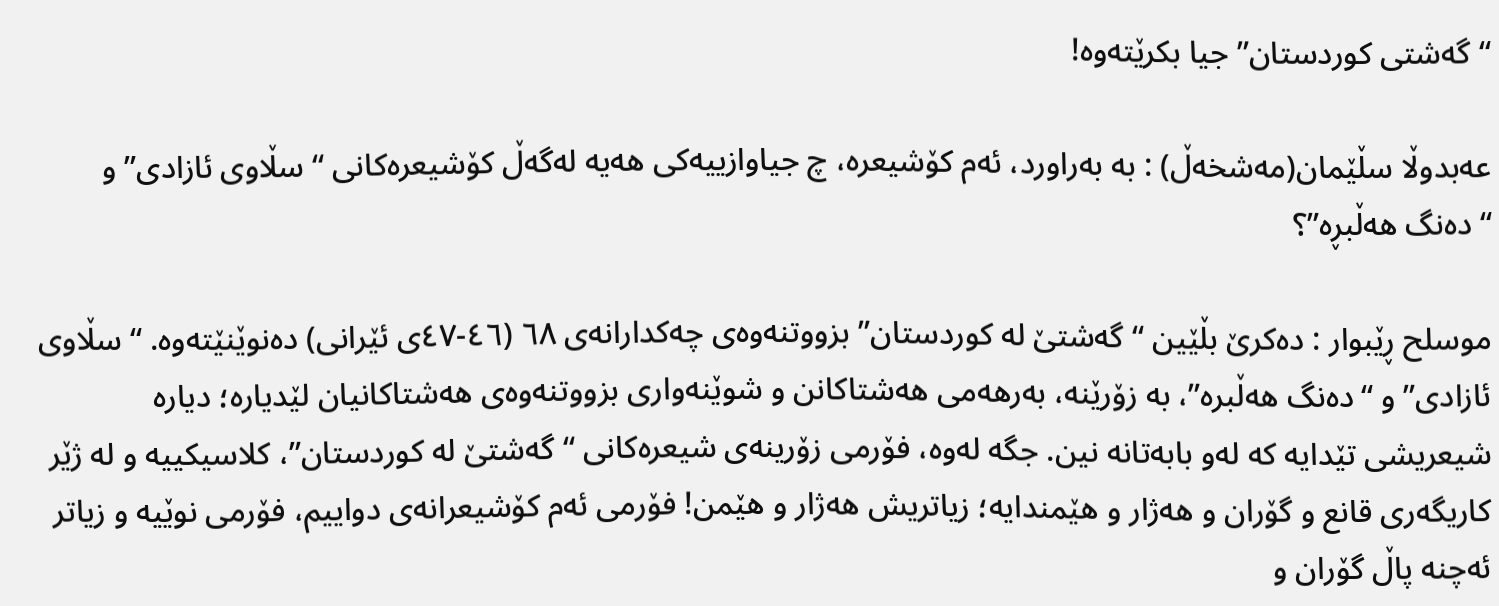“گەشتی کوردستان” جیا بکرێتەوە!

عەبدوڵا سڵێمان(مەشخەڵ) : بە بەراورد، ئەم کۆشیعرە، چ جیاوازییەکی هەیە لەگەڵ کۆشیعرەکانی “سڵاوی ئازادی” و “دەنگ هەڵبڕە”؟

موسلح ڕێبوار : دەکرێ بڵێین “گەشتێ لە کوردستان” بزووتنەوەی چەکدارانەی ٦٨ (٤٦-٤٧ی ئێرانی) دەنوێنێتەوە. “سڵاوی ئازادی” و “دەنگ هەڵبرە”، بە زۆرێنە، بەرهەمی هەشتاکانن و شوێنەواری بزووتنەوەی هەشتاکانیان لێدیارە؛ دیارە شیعریشی تێدایە کە لەو بابەتانە نین. جگە لەوە، فۆرمی زۆرینەی شیعرەکانی “گەشتێ لە کوردستان”، کلاسیکییە و لە ژێر کاریگەری قانع و گۆران و هەژار و هێمندایە؛ زیاتریش هەژار و هێمن! فۆرمی ئەم کۆشیعرانەی دواییم، فۆرمی نوێیە و زیاتر ئەچنە پاڵ گۆران و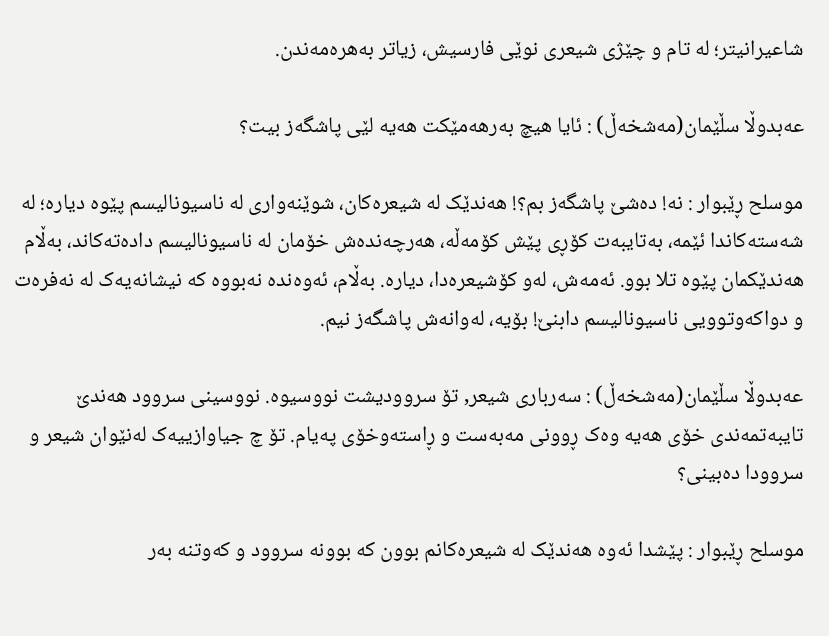شاعیرانیتر؛ لە تام و چێژی شیعری نوێی فارسیش، زیاتر بەهرەمەندن.

عەبدوڵا سڵێمان(مەشخەڵ) : ئایا هیچ بەرهەمێکت هەیە لێی پاشگەز بیت؟

موسلح ڕێبوار : نە! دەشێ پاشگەز بم؟! هەندێک لە شیعرەکان، شوێنەواری لە ناسیونالیسم پێوە دیارە؛ لە شەستەکاندا ئێمە، بەتایبەت کۆڕی پێش کۆمەڵە، هەرچەندەش خۆمان لە ناسیونالیسم دادەتەکاند، بەڵام هەندێکمان پێوە تلا بوو. ئەمەش، لەو کۆشیعرەدا، دیارە. بەڵام، ئەوەندە نەبووە کە نیشانەیەک لە نەفرەت و دواکەوتوویی ناسیونالیسم دابنێ! بۆیە، لەوانەش پاشگەز نیم.

عەبدوڵا سڵێمان(مەشخەڵ) : سەرباری شیعر, تۆ سروودیشت نووسیوە. نووسینی سروود هەندێ تایبەتمەندی خۆی هەیە وەک ڕوونی مەبەست و ڕاستەوخۆی پەیام. تۆ چ جیاوازییەک لەنێوان شیعر و سروودا دەبینی؟

موسلح ڕێبوار : پێشدا ئەوە هەندێک لە شیعرەکانم بوون کە بوونە سروود و کەوتنە بەر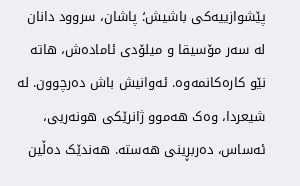پێشوازییەکی باشیش؛ پاشان، سروود دانان لە سەر مۆسیقا و میلۆدی ئامادەش، هاتە نێو کارەکانمەوە. ئەوانیش باش دەرچوون. لە شیعردا، وەک هەموو ژانرێکی هونەریی، ئەساس، دەربڕینی هەستە. هەندێک دەڵین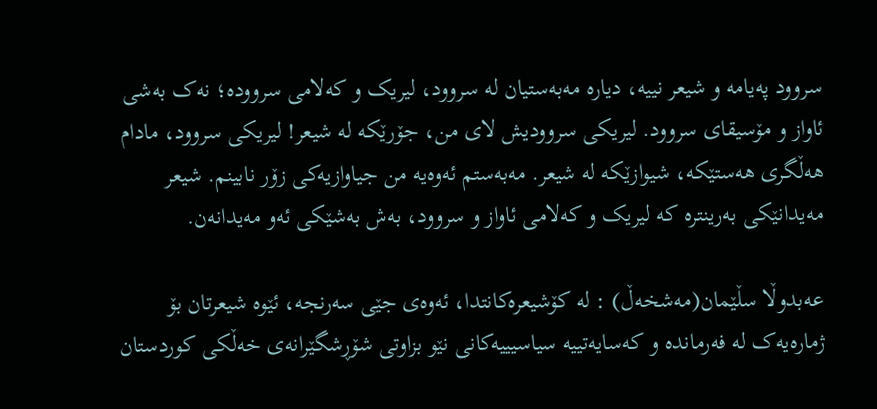سروود پەیامە و شیعر نییە، دیارە مەبەستیان لە سروود، لیریک و کەلامی سروودە؛ نەک بەشی ئاواز و مۆسیقای سروود. لیریکی سروودیش لای من، جۆرێکە لە شیعر! لیریکی سروود، مادام هەڵگری هەستێکە، شیوازێکە لە شیعر. مەبەستم ئەوەیە من جیاوازیەکی زۆر نابینم. شیعر مەیدانێکی بەرینترە کە لیریک و کەلامی ئاواز و سروود، بەش بەشێکی ئەو مەیدانەن.

عەبدوڵا سڵێمان(مەشخەڵ) : لە کۆشیعرەکانتدا، ئەوەی جێی سەرنجە، ئێوە شیعرتان بۆ ژمارەیەک لە فەرماندە و کەسایەتییە سیاسیییەکانی نێو بزاوتی شۆڕشگێرانەی خەڵکی کوردستان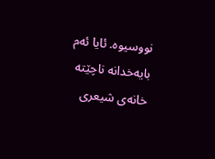نووسیوە. ئایا ئەم بایەخدانە ناچێتە خانەی شیعری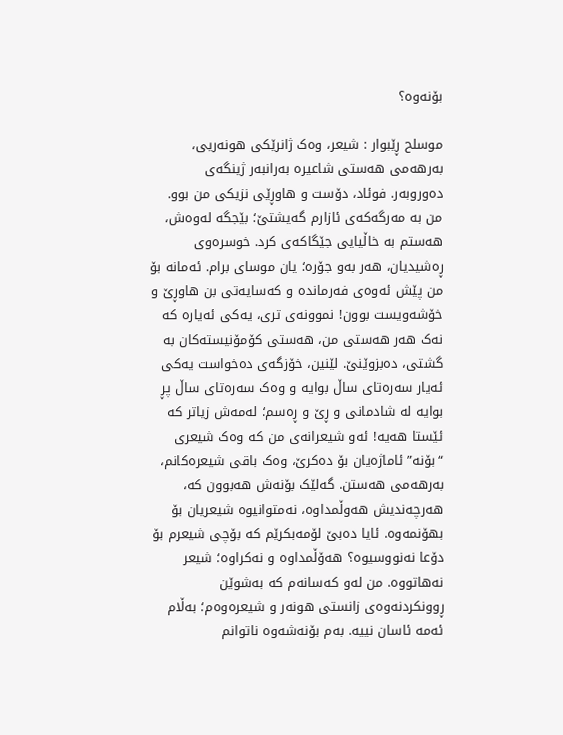بۆنەوە؟

موسلح ڕێبوار : شیعر، وەک ژانرێکی هونەریی، بەرهەمی هەستی شاعیرە بەرانبەر ژینگەی دەوروبەر. فوئاد، دۆست و هاوڕێی نزیکی من بوو. من بە مەرگەکەی ئازارم گەیشتێ؛ بێجگە لەوەش، هەستم بە خاڵیایی جێگاکەی کرد. خوسرەوی ڕەشیدیان، هەر بەو جۆرە؛ یان موسای برام. ئەمانە بۆ من پێش ئەوەی فەرماندە و کەسایەتی بن هاوڕێ و خۆشەویست بوون! نموونەی تری، یەکی ئەیارە کە نەک هەر هەستی من، هەستی کۆمۆنیستەکان بە گشتی، دەبزوێنێ. لێنین، خۆزگەی دەخواست یەکی ئەیار سەرەتای ساڵ بوایە و وەک سەرەتای ساڵ پڕ بوایە لە شادمانی و ڕێ و ڕەسم؛ لەمەش زیاتر کە ئێستا هەیە! ئەو شیعرانەی من کە وەک شیعری “بۆنە” ئاماژەیان بۆ دەکرێ، وەک باقی شیعرەکانم، بەرهەمی هەستن. گەلێک بۆنەش هەبوون کە، هەرچەندیش هەوڵمداوە، نەمتوانیوە شیعریان بۆ بهۆنمەوە. ئایا دەبێ لۆمەبکرێم کە بۆچی شیعرم بۆ دۆعا نەنووسیوە؟ هەۆڵمداوە و نەکراوە؛ شیعر نەهاتووە. من لەو کەسانەم کە بەشوێن ڕوونکردنەوەی زانستی هونەر و شیعرەوەم؛ بەڵام ئەمە ئاسان نییە. بەم بۆنەشەوە ناتوانم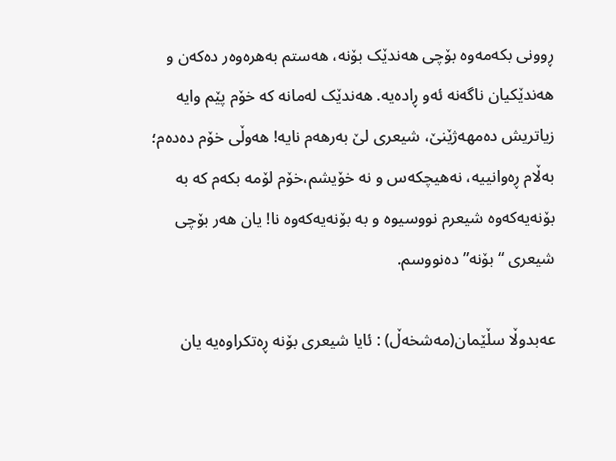ڕوونی بکەمەوە بۆچی هەندێک بۆنە، هەستم بەهرەوەر دەکەن و هەندێکیان ناگەنە ئەو ڕادەیە. هەندێک لەمانە کە خۆم پێم وایە زیاتریش دەمهەژێنێ، شیعری لێ بەرهەم نایە! هەوڵی خۆم دەدەم؛ بەڵام ڕەوانییە، نەهیچکەس و نە خۆیشم،خۆم لۆمە بکەم کە بە بۆنەیەکەوە شیعرم نووسیوە و بە بۆنەیەکەوە نا! یان هەر بۆچی شیعری “بۆنە” دەنووسم.

عەبدوڵا سڵێمان(مەشخەڵ) : ئایا شیعری بۆنە ڕەتکراوەیە یان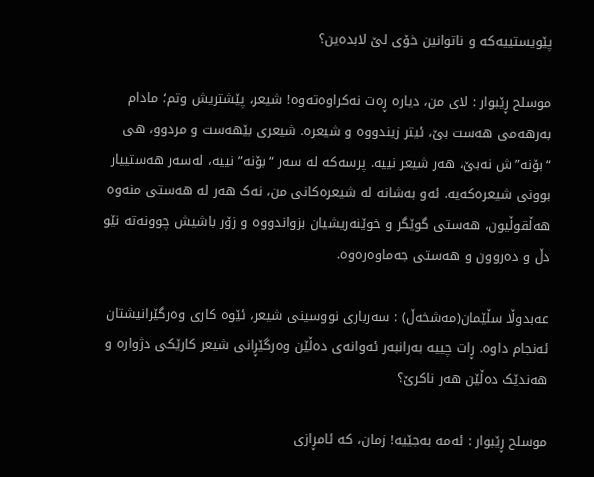پێویستییەکە و ناتوانین خۆی لێ لابدەین؟

موسلح ڕێبوار : لای من، دیارە ڕەت نەکراوەتەوە! شیعر، پێشتریش وتم؛ مادام بەرهەمی هەست بێ، ئیتر زیندووە و شیعرە. شیعری بێهەست و مردوو، هی “بۆنە”ش نەبێ، هەر شیعر نییە. پرسەکە لە سەر “بۆنە” نییە، لەسەر هەستییار بوونی شیعرەکەیە. ئەو بەشانە لە شیعرەکانی من، نەک هەر لە هەستی منەوە هەڵقوڵیون، هەستی گوێگر و خوێنەریشیان بزواندووە و زۆر باشیش چوونەتە نێو دڵ و دەروون و هەستی جەماوەرەوە.

عەبدوڵا سڵێمان(مەشخەڵ) : سەرباری نووسینی شیعر، ئێوە کاری وەرگێرانیشتان ئەنجام داوە. ڕات چییە بەرانبەر ئەوانەی دەڵێن وەرگێڕانی شیعر کارێکی دژوارە و هەندێک دەڵێن هەر ناکرێ؟

موسلح ڕێبوار : ئەمە بەجێیە! زمان، کە ئامڕازی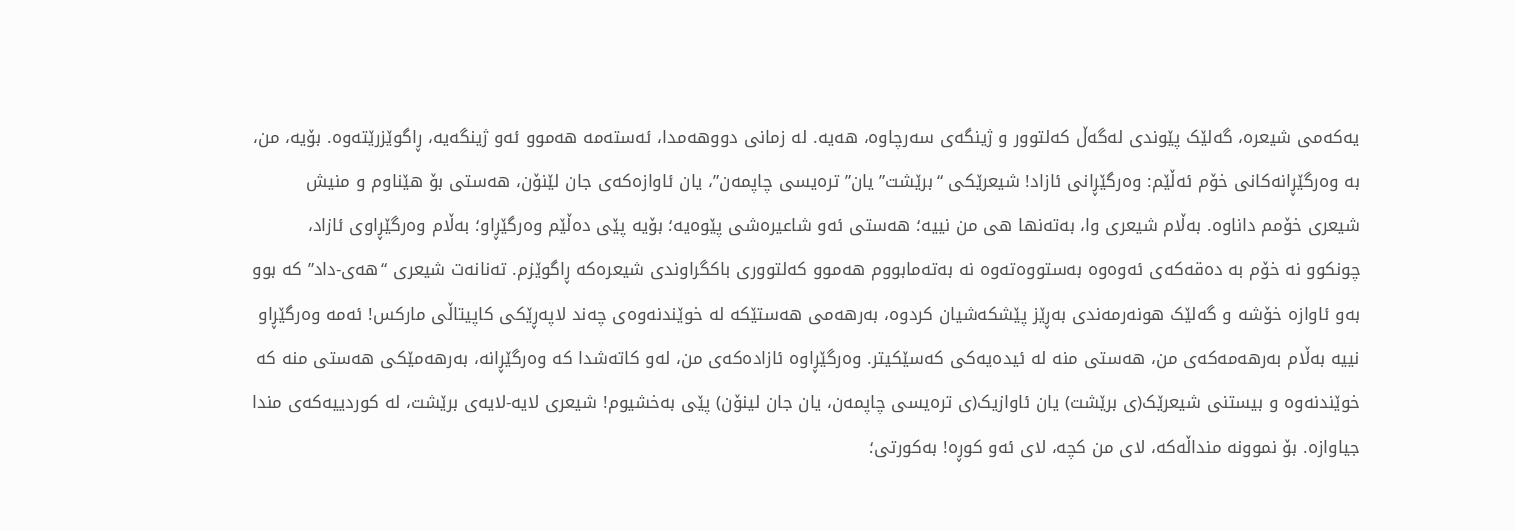یەکەمی شیعرە، گەلێک پێوندی لەگەڵ کەلتوور و ژینگەی سەرچاوە، هەیە. لە زمانی دووهەمدا، ئەستەمە هەموو ئەو ژینگەیە، ڕاگوێزرێتەوە. بۆیە، من، بە وەرگێڕانەکانی خۆم ئەڵێم: وەرگێڕانی ئازاد! شیعرێکی “برێشت” یان”ترەیسی چاپمەن”، یان ئاوازەکەی جان لێنۆن، هەستی بۆ هێناوم و منیش شیعری خۆمم داناوە. بەڵام شیعری وا، بەتەنها هی من نییە؛ هەستی ئەو شاعیرەشی پێوەیە؛ بۆیە پێی دەڵێم وەرگێڕاو؛ بەڵام وەرگێڕاوی ئازاد، چونکوو نە خۆم بە دەقەکەی ئەوەوە بەستووەتەوە نە بەتەمابووم هەموو کەلتووری باکگراوندی شیعرەکە ڕاگوێزم. تەنانەت شیعری “هەی-داد” کە بوو بەو ئاوازە خۆشە و گەلێک هونەرمەندی بەڕێز پێشکەشیان کردوە، بەرهەمی هەستێکە لە خوێندنەوەی چەند لاپەڕێکی کاپیتاڵی مارکس! ئەمە وەرگێڕاو نییە بەڵام بەرهەمەکەی من، هەستی منە لە ئیدەیەکی کەسێکیتر. وەرگێڕاوە ئازادەکەی من، لەو کاتەشدا کە وەرگێڕانە، بەرهەمێکی هەستی منە کە خوێندنەوە و بیستنی شیعرێک(ی برێشت) یان ئاوازیک(ی ترەیسی چاپمەن، یان جان لینۆن) پێی بەخشیوم! شیعری لایە-لایەی برێشت، لە کوردییەکەی مندا جیاوازە. بۆ نموونە منداڵەکە، لای من کچە، لای ئەو کوڕە! بەکورتی؛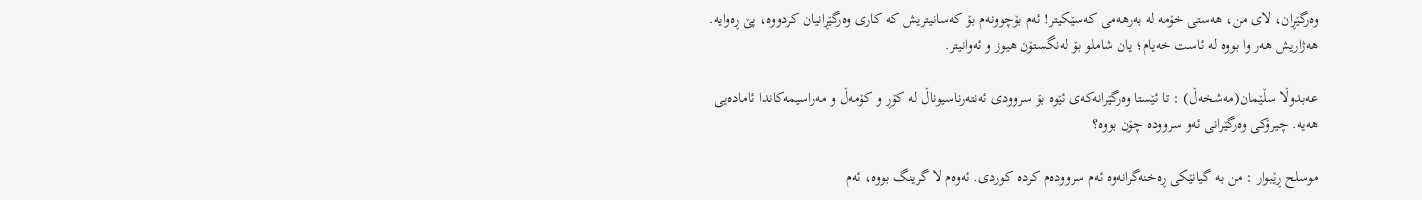وەرگێڕان، لای من، هەستی خۆمە لە بەرهەمی کەسێکیتر! ئەم بۆچوونەم بۆ کەسانیتریش کە کاری وەرگێڕانیان کردووە، پێ ڕەوایە. هەژاریش هەر وا بووە لە ئاست خەیام؛ یان شاملو بۆ لەنگستۆن هیوز و ئەوانیتر.

عەبدوڵا سڵێمان(مەشخەڵ) : تا ئێستا وەرگێرانەکەی ئێوە بۆ سروودی ئەنتەرناسیوناڵ لە کۆڕ و کۆمەڵ و مەراسیمەکاندا ئامادەیی هەیە. چیرۆکی وەرگێرانی ئەو سروودە چۆن بووە؟

موسلح ڕێبوار : من بە گیانێکی ڕەخنەگرانەوە ئەم سروودەم کردە کوردی. ئەوەم لا گرینگ بووە، ئەم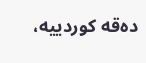دەقە کوردییە،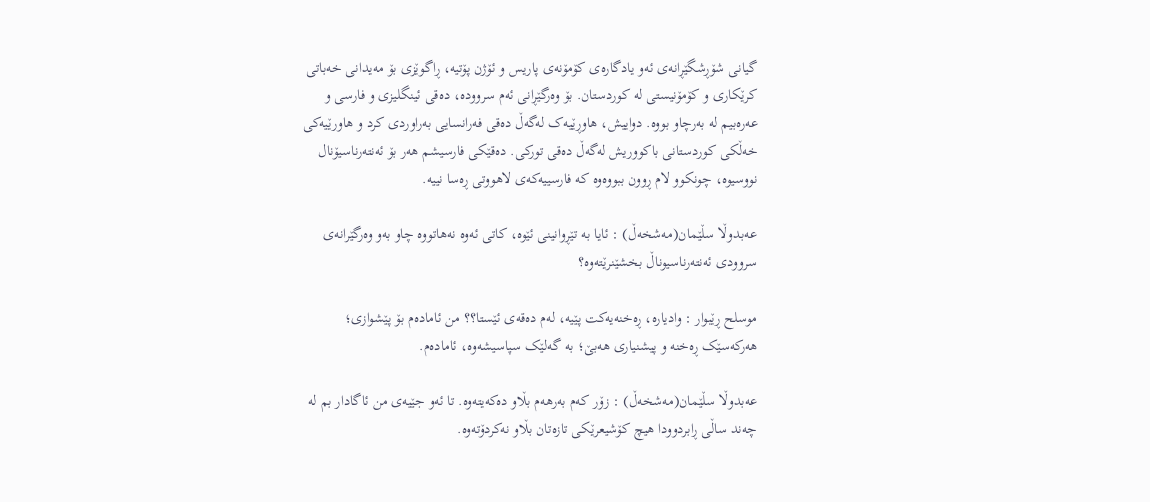گیانی شۆڕشگێڕانەی ئەو یادگارەی کۆمۆنەی پاریس و ئۆژن پۆتیە، ڕاگوێزی بۆ مەیدانی خەباتی کرێکاری و کۆمۆنیستی لە کوردستان. بۆ وەرگێڕانی ئەم سروودە، دەقی ئینگلیزی و فارسی و عەرەبیم لە بەرچاو بووە. دواییش، هاوڕێیەک لەگەڵ دەقی فەرانسایی بەراوردی کرد و هاورێیەکی خەڵکی کوردستانی باکووریش لەگەڵ دەقی تورکی. دەقێکی فارسیشم هەر بۆ ئەنتەرناسیۆنال نووسیوە، چونکوو لام ڕوون ببووەوە کە فارسییەکەی لاهووتی ڕەسا نییە.

عەبدوڵا سڵێمان(مەشخەڵ) : ئایا بە تێڕوانینی ئێوە، کاتی ئەوە نەهاتووە چاو بەو وەرگێرانەی سروودی ئەنتەرناسیوناڵ بخشێنرێتەوە؟

موسلح ڕێبوار : وادیارە، ڕەخنەیەکت پێیە، لەم دەقەی ئێستا؟؟ من ئامادەم بۆ پێشوازی؛ هەرکەسێک ڕەخنە و پیشنیاری هەبێ؛ بە گەلێک سپاسیشەوە، ئامادەم.

عەبدوڵا سڵێمان(مەشخەڵ) : زۆر کەم بەرهەم بڵاو دەکەیتەوە. تا ئەو جێیەی من ئاگادار بم لە چەند ساڵی ڕابردوودا هیچ کۆشیعرێکی تازەتان بڵاو نەکردۆتەوە.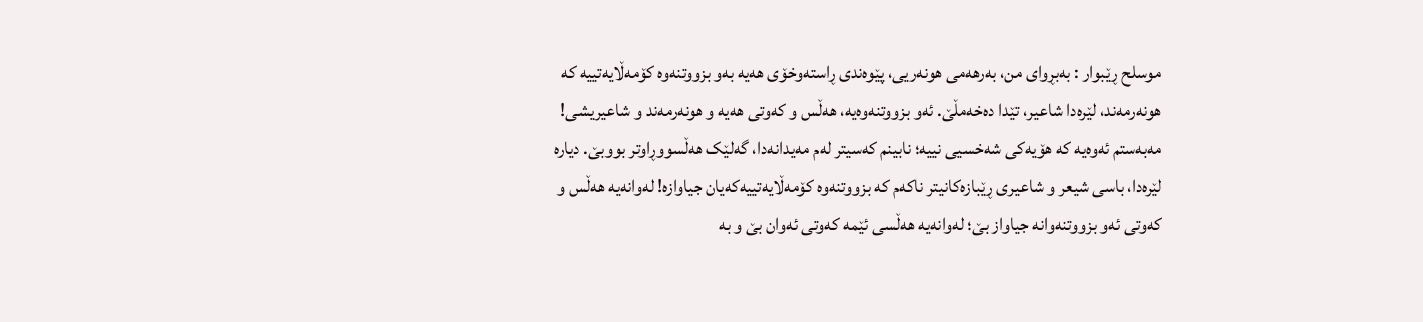موسلح ڕێبوار : بەبڕوای من، بەرهەمی هونەریی، پێوەندی ڕاستەوخۆی هەیە بەو بزووتنەوە کۆمەڵایەتییە کە هونەرمەند، لێرەدا شاعیر، تێدا دەخەمڵێ. ئەو بزووتنەوەیە، هەڵس و کەوتی هەیە و هونەرمەند و شاعیریشی! مەبەستم ئەوەیە کە هۆیەکی شەخسیی نییە؛ نابینم کەسیتر لەم مەیدانەدا، گەلێک هەڵسووڕاوتر بووبێ. دیارە لێرەدا، باسی شیعر و شاعیری ڕێبازەکانیتر ناکەم کە بزووتنەوە کۆمەڵایەتییەکەیان جیاوازە! لەوانەیە هەڵس و کەوتی ئەو بزووتنەوانە جیاواز بێ؛ لەوانەیە هەڵسی ئێمە کەوتی ئەوان بێ و بە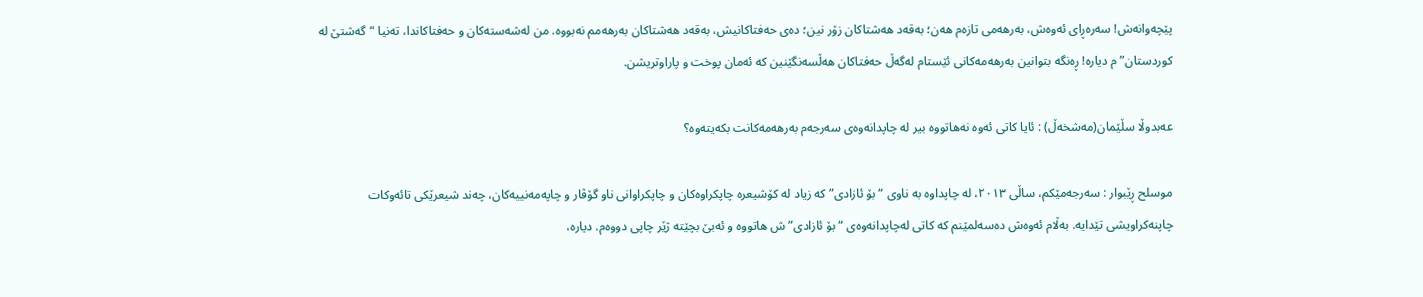پێچەوانەش! سەرەڕای ئەوەش، بەرهەمی تازەم هەن؛ بەقەد هەشتاکان زۆر نین؛ دەی حەفتاکانیش، بەقەد هەشتاکان بەرهەمم نەبووە. من لەشەستەکان و حەفتاکاندا، تەنیا “گەشتێ لە کوردستان”م دیارە! ڕەنگە بتوانین بەرهەمەکانی ئێستام لەگەڵ حەفتاکان هەڵسەنگێنین کە ئەمان پوخت و پاراوتریشن.

عەبدوڵا سڵێمان(مەشخەڵ) : ئایا کاتی ئەوە نەهاتووە بیر لە چاپدانەوەی سەرجەم بەرهەمەکانت بکەیتەوە؟

موسلح ڕێبوار : سەرجەمێکم، ساڵی ٢٠١٣، لە چاپداوە بە ناوی “بۆ ئازادی” کە زیاد لە کۆشیعرە چاپکراوەکان و چاپکراوانی ناو گۆڤار و چاپەمەنییەکان، چەند شیعرێکی تائەوکات چاپنەکراویشی تێدایە. بەڵام ئەوەش دەسەلمێنم کە کاتی لەچاپدانەوەی “بۆ ئازادی”ش هاتووە و ئەبێ بچێتە ژێر چاپی دووەم. دیارە،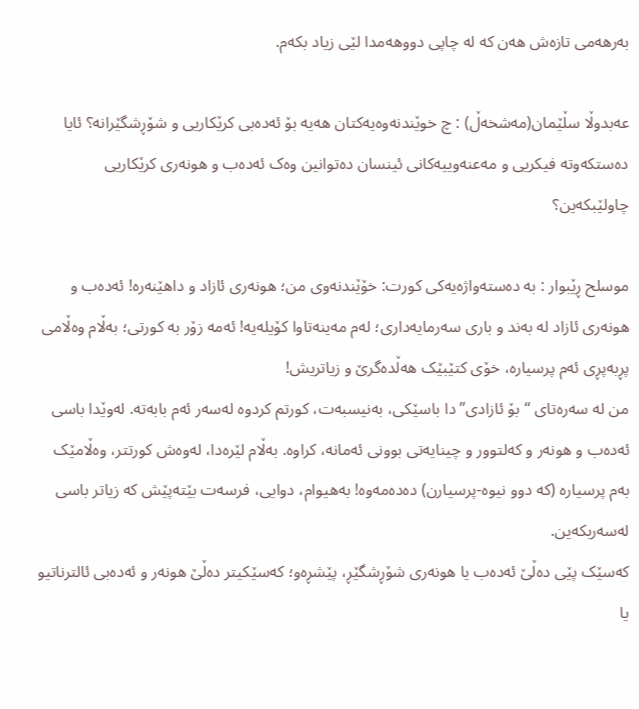بەرهەمی تازەش هەن کە لە چاپی دووهەمدا لێی زیاد بکەم.

عەبدوڵا سڵێمان(مەشخەڵ) : چ خوێندنەوەیەکتان هەیە بۆ ئەدەبی کرێکاریی و شۆڕشگێرانە؟ ئایا دەستکەوتە فیکریی و مەعنەوییەکانی ئینسان دەتوانین وەک ئەدەب و هونەری کرێکاریی چاولێبکەین؟

موسلح ڕێبوار : بە دەستەواژەیەکی کورت: خۆێندنەوی من؛ هونەری ئازاد و داهێنەرە! ئەدەب و هونەری ئازاد لە بەند و باری سەرمایەداری؛ لەم مەینەتاوا کۆیلەیە! ئەمە زۆر بە کورتی؛ بەڵام وەڵامی پڕبەپڕی ئەم پرسیارە، خۆی کتێبێک هەڵدەگرێ و زیاتریش!
من لە سەرەتای “بۆ ئازادی”دا باسێکی، بەنیسبەت، کورتم کردوە لەسەر ئەم بابەتە. لەوێدا باسی ئەدەب و هونەر و کەلتوور و چینایەتی بوونی ئەمانە، کراوە. بەڵام لێرەدا، لەوەش کورتتر، وەڵامێک بەم پرسیارە (کە دوو نیوە-پرسیارن) دەدەمەوە! بەهیوام، دوایی، فرسەت بێتەپێش کە زیاتر باسی لەسەربکەین.
کەسێک پێی دەڵێ ئەدەب یا هونەری شۆڕشگێڕ، پێشڕەو؛ کەسێکیتر دەڵێ هونەر و ئەدەبی ئالترناتیو یا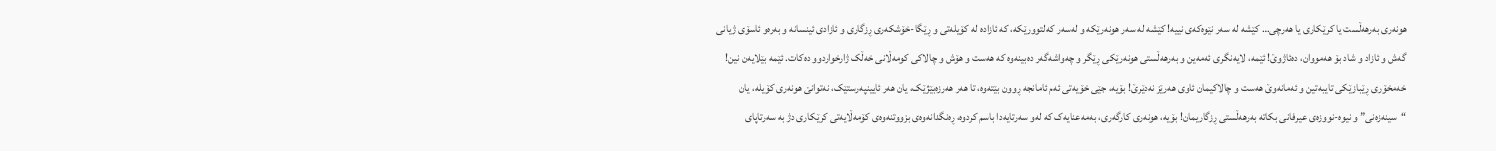هونەری بەرهەڵست یا کرێکاری یا هەرچی… کێشە لە سەر نێوەکەی نییە! کێشە لە سەر هونەرێکە و لەسەر کەلتوورێکه، کە ئازادە لە کۆیلەتی و ڕێگا-خۆشکەری ڕزگاری و ئازادی ئینسانە و بەرەو ئاسۆی ژیانی گەش و ئازاد و شاد بۆ هەمووان، دەئاژوێ! ئێمە، لایەنگری ئەمەین و بەرهەڵستی هونەرێکی ڕێگر و چەواشەگەر دەبینەوە کە هەست و هۆش و چالاکی کومەڵانی خەڵک ژارخواردوو دەکات. ئێمە بێلایەن نین! خەمخۆری ڕێبازێکی تایبەتین و ئەمانەوێ هەست و چالاکیمان ئاوی هەرێز نەدێرێ! بۆیه، جێی خۆیەتی ئەم ئامانجە ڕوون بێتەوه، تا هەر هەرزەبێژێک، یان هەر ئایینپەرستێک، نەتوانێ هونەری کۆیلە، یان “سینەزەنی” و نیوە-نووزەی عیرفانی بکاتە بەرهەڵستی ڕزگاریمان! بۆیه، هونەری کارگەری، بەمەعنایەک کە لەو سەرتایەدا باسم کردوە، ڕەنگدانەوەی بزووتنەوەی کۆمەڵایەتی کرێکاری دژ بە سەرتاپای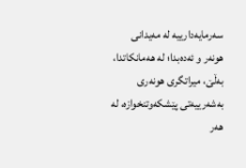سەرمایەدارییە لە مەیدانی هونەر و ئەدەبدا؛ لە هەمانکاتدا، بەڵێ، میراتگری هونەری بەشەرییەتی پێشکەوتنخوازە، لە هەر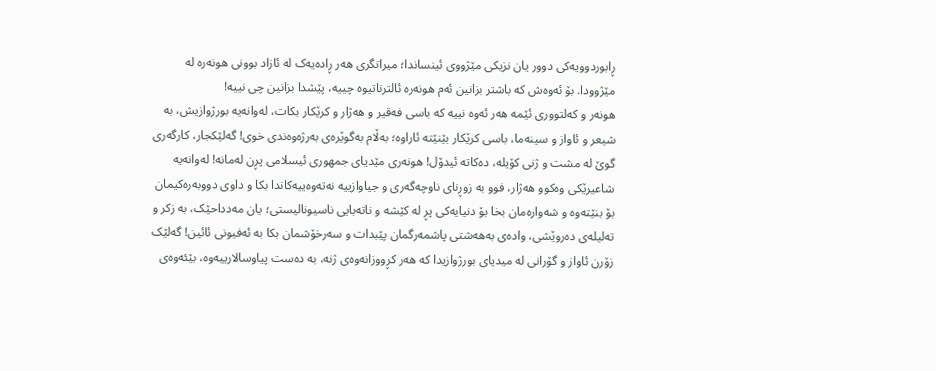ڕابوردوویەکی دوور یان نزیکی مێژووی ئینساندا؛ میراتگری هەر ڕادەیەک لە ئازاد بوونی هونەرە لە مێژوودا. بۆ ئەوەش کە باشتر بزانین ئەم هونەرە ئالترناتیوە چییه، پێشدا بزانین چی نییه!
هونەر و کەلتووری ئێمە هەر ئەوە نییە کە باسی فەقیر و هەژار و کرێکار بکات، لەوانەیە بورژوازیش، بە شیعر و ئاواز و سینەما، باسی کرێکار بێنێتە ئاراوه؛ بەڵام بەگوێرەی بەرژەوەندی خوی! گەلێکجار، کارگەری گوێ لە مشت و ژنی کۆیله، دەکاتە ئیدۆل! هونەری مێدیای جمهوری ئیسلامی پڕن لەمانە! لەوانەیە شاعیرێکی وەکوو هەژار، فوو بە زوڕنای ناوچەگەری و جیاوازییە نەتەوەییەکاندا بکا و داوی دووبەرەکیمان بۆ بنێتەوە و شەوارەمان بخا بۆ دنیایەکی پڕ لە کێشە و ناتەبایی ناسیونالیستی؛ یان مەدداحێک، بە زکر و تەلیلەی دەروێشی، وادەی بەهەشتی پاشمەرگمان پێبدات و سەرخۆشمان بکا بە ئەفیونی ئائین! گەلێک زۆرن ئاواز و گۆرانی لە میدیای بورژوازیدا کە هەر کڕووزانەوەی ژنە، بە دەست پیاوسالارییەوه، بێئەوەی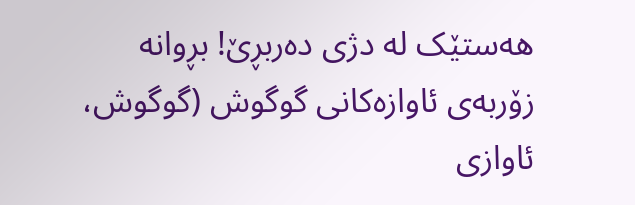هەستێک لە دژی دەربڕێ! بڕوانە زۆربەی ئاوازەکانی گوگوش (گوگوش، ئاوازی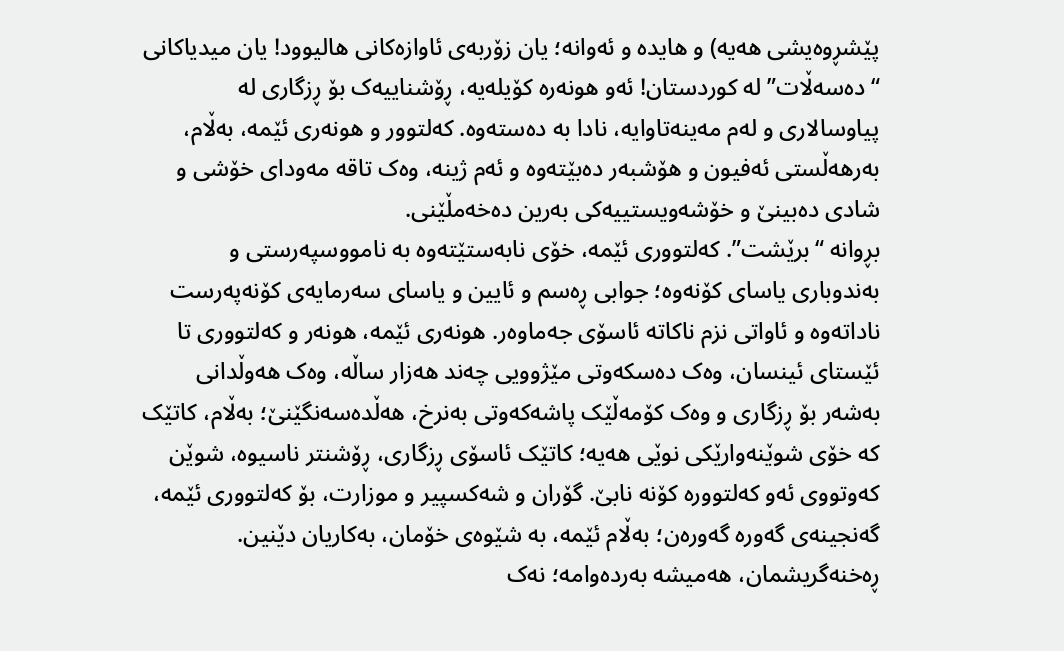پێشڕوەیشی هەیە) و هایدە و ئەوانە؛ یان زۆربەی ئاوازەکانی هالیوود! یان میدیاکانی “دەسەڵات” لە کوردستان! ئەو هونەرە کۆیلەیە، ڕۆشناییەک بۆ ڕزگاری لە پیاوسالاری و لەم مەینەتاوایە، نادا بە دەستەوە. کەلتوور و هونەری ئێمه، بەڵام، بەرهەڵستی ئەفیون و هۆشبەر دەبێتەوە و ئەم ژینە، وەک تاقە مەودای خۆشی و شادی دەبینێ و خۆشەویستییەکی بەرین دەخەمڵێنی.
بڕوانە “برێشت”. کەلتووری ئێمە، خۆی نابەستێتەوە بە نامووسپەرستی و بەندوباری یاسای کۆنەوه؛ جوابی ڕەسم و ئایین و یاسای سەرمایەی کۆنەپەرست ناداتەوە و ئاواتی نزم ناکاتە ئاسۆی جەماوەر. هونەری ئێمه، هونەر و کەلتووری تا ئێستای ئینسان، وەک دەسکەوتی مێژوویی چەند هەزار ساڵه، وەک هەوڵدانی بەشەر بۆ ڕزگاری و وەک کۆمەڵێک پاشەکەوتی بەنرخ، هەڵدەسەنگێنێ؛ بەڵام، کاتێک کە خۆی شوێنەوارێکی نوێی هەیه؛ کاتێک ئاسۆی ڕزگاری، ڕۆشنتر ناسیوه، شوێن کەوتووی ئەو کەلتوورە کۆنە نابێ. گۆران و شەکسپیر و موزارت، بۆ کەلتووری ئێمە، گەنجینەی گەورە گەورەن؛ بەڵام ئێمە، بە شێوەی خۆمان، بەکاریان دێنین. ڕەخنەگریشمان، هەمیشە بەردەوامه؛ نەک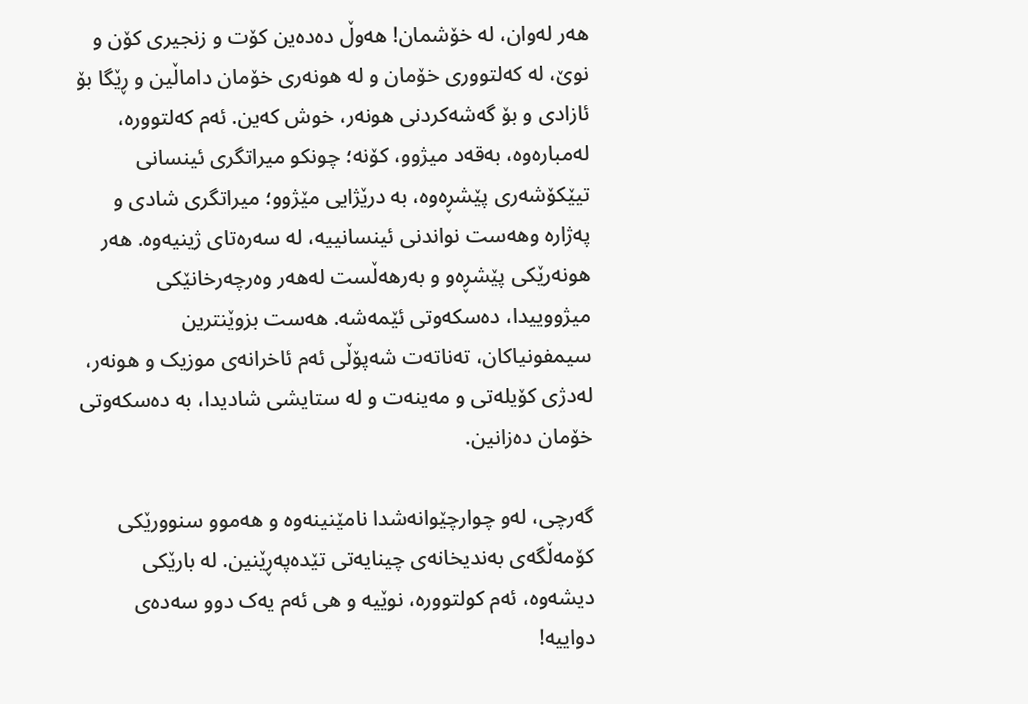هەر لەوان، لە خۆشمان! هەوڵ دەدەین کۆت و زنجیری کۆن و نوێ، لە کەلتووری خۆمان و لە هونەری خۆمان داماڵین و ڕێگا بۆ ئازادی و بۆ گەشەکردنی هونەر، خوش کەین. ئەم کەلتووره، لەمبارەوە، بەقەد میژوو، کۆنه؛ چونکو میراتگری ئینسانی تیێکۆشەری پێشڕەوە، بە درێژایی مێژوو؛ میراتگری شادی و پەژارە وهەست نواندنی ئینسانییه، لە سەرەتای ژینیەوه. هەر هونەرێکی پێشڕەو و بەرهەڵست لەهەر وەرچەرخانێکی میژووییدا، دەسکەوتی ئێمەشە. هەست بزوێنترین سیمفونیاکان، تەناتەت شەپۆڵی ئەم ئاخرانەی موزیک و هونەر، لەدژی کۆیلەتی و مەینەت و لە ستایشی شادیدا، بە دەسکەوتی خۆمان دەزانین.

گەرچی، لەو چوارچێوانەشدا نامێنینەوە و هەموو سنوورێکی کۆمەڵگەی بەندیخانەی چینایەتی تێدەپەڕێنین. لە بارێکی دیشەوە، ئەم کولتوورە، نوێیە و هی ئەم یەک دوو سەدەی دواییە!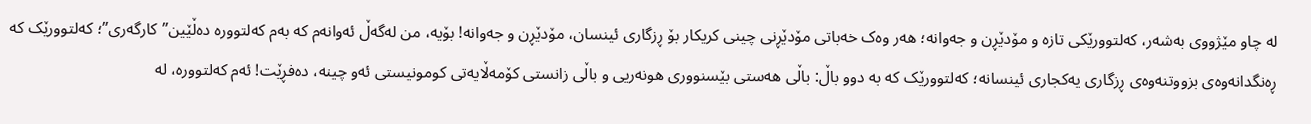لە چاو مێژووی بەشەر، کەلتوورێکی تازە و مۆدێڕن و جەوانە؛ هەر وەک خەباتی مۆدێڕنی چینی کریکار بۆ ڕزگاری ئینسان، مۆدێڕن و جەوانە! بۆیه، من لەگەڵ ئەوانەم کە بەم کەلتوورە دەڵێین”کارگەری”؛ کەلتوورێک کە ڕەنگدانەوەی بزووتنەوەی ڕزگاری یەکجاری ئینسانە؛ کەلتوورێک کە بە دوو باڵ: باڵی هەستی بێسنووری هونەریی و باڵی زانستی کۆمەڵایەتی کومونیستی ئەو چینه، دەفڕێت! ئەم کەلتوورە، لە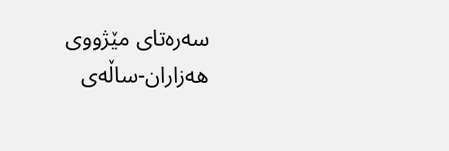سەرەتای مێژووی هەزاران-ساڵەی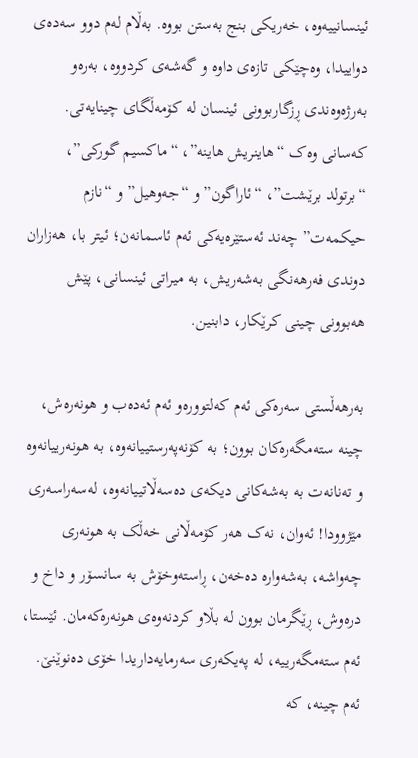ئینسانییەوه، خەریکی بنج بەستن بووە. بەڵام لەم دوو سەدەی دواییدا، وەچێکی تازەی داوە و گەشەی کردووه، بەرەو بەرژەوەندی ڕزگاربوونی ئینسان لە کۆمەڵگای چینایەتی. کەسانی وەک “هاینریش هاینه”، “ماکسیم گورکی”، “برتولد برێشت”، “ئاراگون” و “جەوهیل” و “نازم حیکمەت” چەند ئەستێرەیەکی ئەم ئاسمانەن؛ ئیتر با، هەزاران دوندی فەرهەنگی بەشەریش، بە میراتی ئینسانی، پێش هەبوونی چینی کرێکار، دابنین.

بەرهەڵستی سەرەکی ئەم کەلتوورەو ئەم ئەدەب و هونەرەش، چینە ستەمگەرەکان بوون؛ بە کۆنەپەرستییانەوە، بە هونەرییانەوە و تەنانەت بە بەشەکانی دیکەی دەسەڵاتییانەوە، لەسەراسەری مێژوودا! ئەوان، نەک هەر کۆمەڵانی خەڵک بە هونەری چەواشە، بەشەوارە دەخەن، ڕاستەوخۆش بە سانسۆر و داخ و درەوش، ڕێگرمان بوون لە بڵاو کردنەوەی هونەرەکەمان. ئێستا، ئەم ستەمگەرییە، لە پەیکەری سەرمایەداریدا خۆی دەنوێنێ. ئەم چینە، کە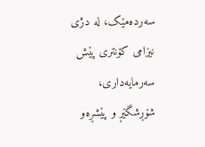سەردەمێک، لە دژی نیزامی کۆنتری پێش سەرمایەداری، شۆڕشگێڕ و پێشڕەو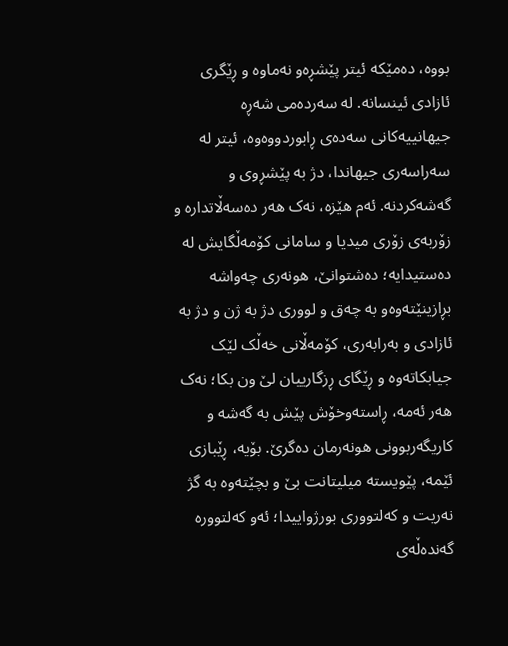بووە، دەمێکه ئیتر پێشڕەو نەماوە و ڕێگری ئازادی ئینسانه. لە سەردەمی شەڕە جیهانییەکانی سەدەی ڕابوردووەوە، ئیتر لە سەراسەری جیهاندا، دژ بە پێشڕوی و گەشەکردنە. ئەم هێزە، نەک هەر دەسەڵاتدارە و زۆربەی زۆری میدیا و سامانی کۆمەڵگایش لە دەستیدایە؛ دەشتوانێ، هونەری چەواشە بڕازینێتەوەو بە چەق و لووری دژ بە ژن و دژ بە ئازادی و بەرابەری، کۆمەڵانی خەڵک لێک جیابکاتەوە و ڕێگای ڕزگارییان لێ ون بکا؛ نەک هەر ئەمە، ڕاستەوخۆش پێش بە گەشە و کاریگەربوونی هونەرمان دەگرێ. بۆیه، ڕێبازی ئێمە، پێویستە میلیتانت بێ و بچێتەوە بە گژ نەریت و کەلتووری بورژواییدا؛ ئەو کەلتوورە گەندەڵەی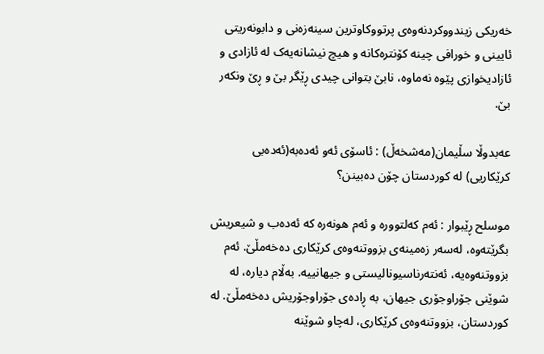خەریکی زیندووکردنەوەی پرتووکاوترین سینەزەنی و دابونەریتی ئایینی و خورافی چینە کۆنترەکانە و هیچ نیشانەیەک لە ئازادی و ئازادیخوازی پێوە نەماوه، نابێ بتوانی چیدی ڕێگر بێ و ڕێ ونکەر بێ.

عەبدوڵا سڵیمان(مەشخەڵ) : ئاسۆی ئەو ئەدەبە(ئەدەبی کرێکاریی) لە کوردستان چۆن دەبینن؟

موسلح ڕێبوار : ئەم کەلتوورە و ئەم هونەرە کە ئەدەب و شیعریش بگرێتەوە، لەسەر زەمینەی بزووتنەوەی کرێکاری دەخەمڵێ. ئەم بزووتنەوەیە، ئەنتەرناسیونالیستی و جیهانییە. بەڵام دیارە، لە شوێنی جۆراوجۆری جیهان، بە ڕادەی جۆراوجۆریش دەخەمڵێ. لە کوردستان، بزووتنەوەی کرێکاری، لەچاو شوێنە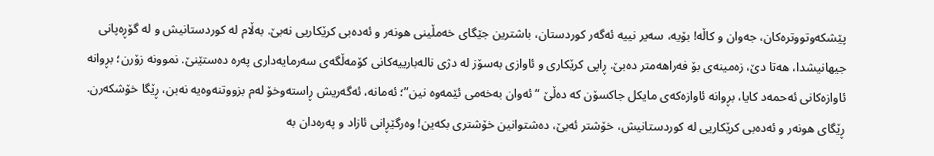پێشکەوتووترەکان، جەوان و کاڵە! بۆیە، سەیر نییە ئەگەر کوردستان، باشترین جێگای خەمڵینی هونەر و ئەدەبی کرێکاریی نەبێ. بەڵام لە کوردستانیش و لە گۆڕەپانی جیهانیشدا، هەتا دێ، زەمینەی بۆ فەراهەمتر دەبێ. ڕاپی کرێکاری و ئاوازی بەسۆز لە دژی نالەبارییەکانی کۆمەڵگەی سەرمایەداری پەرە دەستێنێ. نموونە زۆرن؛ بڕوانە ئاوازەکانی ئەحمەد کایا، بڕوانە ئاوازەکەی مایکل جاکسۆن کە دەڵێ “ئەوان بەخەمی ئێمەوە نین”؛ ئەمانە، ئەگەریش ڕاستەوخۆ لەم بزووتنەوەیە نەبن، ڕێگا خۆشکەرن. ڕێگای هونەر و ئەدەبی کرێکاریی لە کوردستانیش، خۆشتر ئەبێ، دەشتوانین خۆشتری بکەین! وەرگێڕانی ئازاد و پەرەدان بە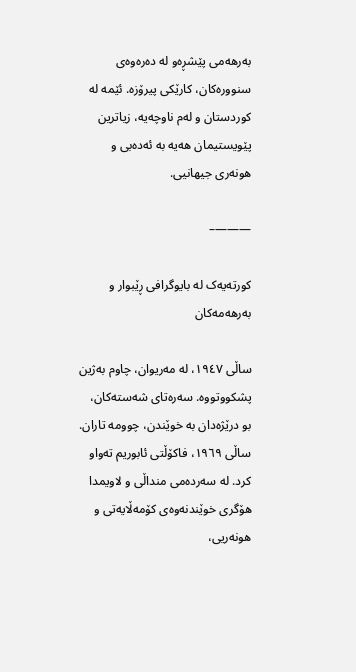بەرهەمی پێشڕەو لە دەرەوەی سنوورەکان، کارێکی پیرۆزە. ئێمە لە کوردستان و لەم ناوچەیە، زیاترین پێویستیمان هەیە بە ئەدەبی و هونەری جیهانیی.

———–

کورتەیەک لە بایوگرافی ڕێبوار و بەرهەمەکان

ساڵی ١٩٤٧، لە مەریوان، چاوم بەژین پشکووتووە. سەرەتای شەستەكان، بو درێژەدان بە خوێندن، چوومە تاران. ساڵی ١٩٦٩، فاکۆڵتی ئابوريم تەواو كرد. لە سەردەمی منداڵی و لاويمدا هۆگری خوێندنەوەی کۆمەڵایەتی و هونەریی،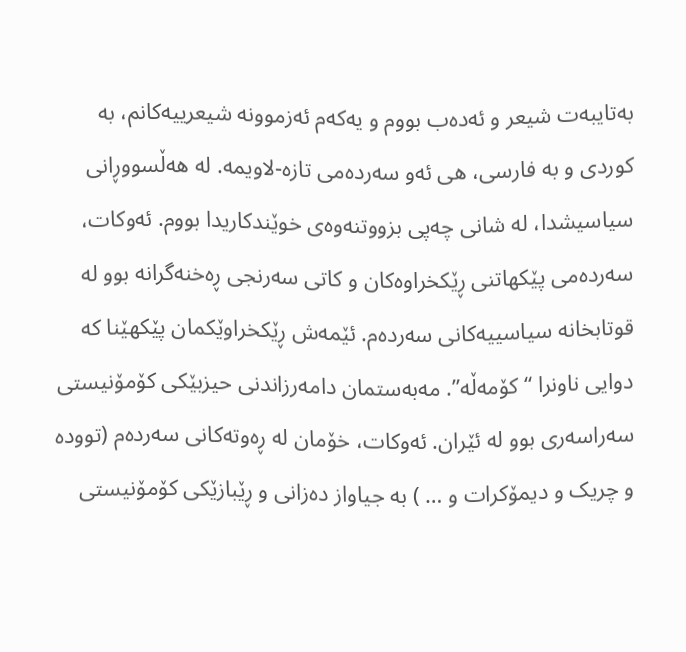بەتایبەت شیعر و ئەدەب بووم و یەکەم ئەزموونە شیعرییەکانم، بە کوردی و بە فارسی، هی ئەو سەردەمی تازە-لاویمە. لە هەڵسووڕانی سیاسیشدا، لە شانی چەپی بزووتنەوەی خوێندکاریدا بووم. ئەوکات، سەردەمی پێکهاتنی ڕێکخراوەکان و کاتی سەرنجی ڕەخنەگرانە بوو لە قوتابخانە سیاسییەکانی سەردەم. ئێمەش ڕێکخراوێکمان پێکهێنا کە دوایی ناونرا “کۆمەڵە”. مەبەستمان دامەرزاندنی حیزبێکی کۆمۆنیستی سەراسەری بوو لە ئێران. ئەوکات، خۆمان لە ڕەوتەکانی سەردەم (توودە و چریک و دیمۆکرات و … ) بە جیاواز دەزانی و ڕێبازێکی کۆمۆنیستی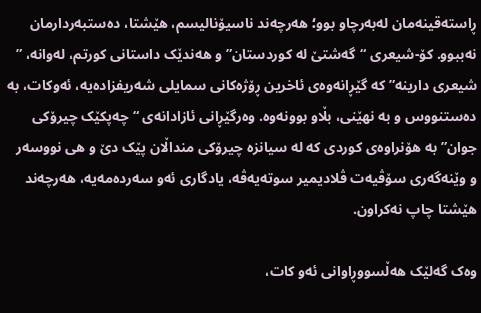ڕاستەقینەمان لەبەرچاو بوو؛ هەرچەند ناسیۆنالیسم، هێشتا، دەستبەردارمان نەببوو. کۆ-شیعری “گەشتێ لە کوردستان” و هەندێک داستانی کورتم، لەوانە، ” شيعری دارينە” کە گێڕانەوەی ئاخرین ڕۆژەکانی سمایلی شەریفزادەیە، ئەوکات، بە دەستنووس و بە نهێنی، بڵاو بوونەوە. وەرگێڕانی ئازادانەی “چەپکێک چیرۆکی جوان” بە هۆنراوەی کوردی کە لە سیانزە چیرۆکی منداڵان پێک دێ و هی نووسەر و وێنەگەری سۆڤیەت ڤلادیمیر سوتەیەڤە، یادگاری ئەو سەردەمەیە، هەرچەند هێشتا چاپ نەکراون.

وەک گەلێک هەڵسووڕاوانی ئەو کات،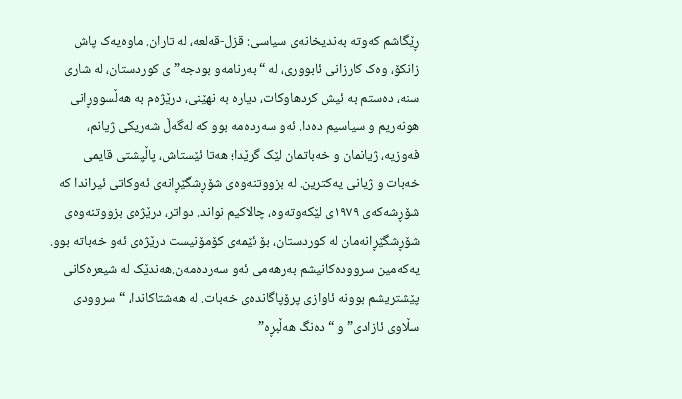ڕێگاشم کەوتە بەندیخانەی سیاسی: قزل-قەلعە، لە تاران. ماوەیەک پاش زانکۆ، وەک کارزانی ئابووری، لە “بەرنامەو بودجە”ی کوردستان، لە شاری سنە، دەستم بە ئیش کردهاوکات، دیارە بە نهێنی، درێژەم بە هەڵسووڕانی هونەریم و سیاسیم دەدا. ئەو سەردەمە بوو کە لەگەڵ شەریکی ژیانم، فەوزیە، ژیانمان و خەباتمان لێک گرێدا؛ هەتا ئێستاش، پاڵپشتی قایمی خەبات و ژیانی یەکترین. لە بزووتنەوەی شۆڕشگێڕانەی ئەوکاتی ئیراندا کە شۆڕشەکەی ١٩٧٩ی لێکەوتەوە، چالاکیم نواند. دواتر، درێژەی بزووتنەوەی شۆڕشگێڕانەمان لە کوردستان، بۆ ئێمەی کۆمۆنیست درێژەی ئەو خەباتە بوو. یەکەمین سروودەکانیشم بەرهەمی ئەو سەردەمەن.هەندێک لە شیعرەکانی پێشتریشم بوونە ئاوازی پرۆپاگاندەی خەبات. لە هەشتاکاندا، “سروودی سڵاوی ئازادی” و “دەنگ هەڵبڕە”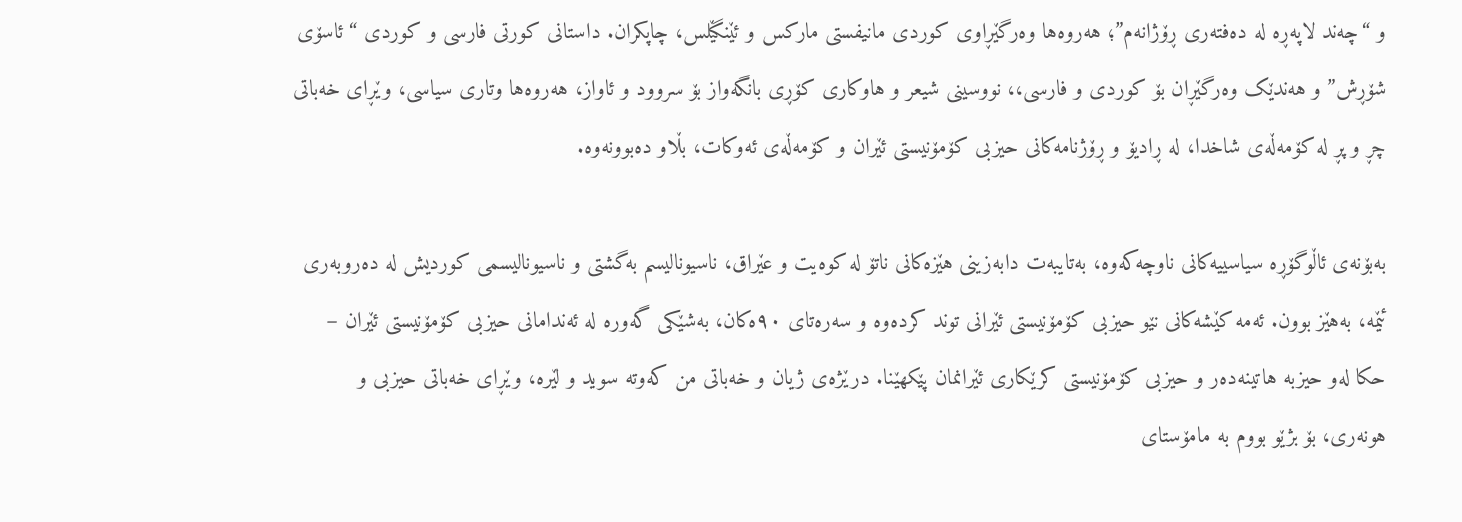و “چەند لاپەڕە لە دەفتەری ڕۆژانەم”؛ هەروەها وەرگێڕاوی کوردی مانیفستی مارکس و ئێنگێلس، چاپکران. داستانی کورتی فارسی و کوردی “ئاسۆی شۆڕش” و هەندێک وەرگێڕان بۆ کوردی و فارسی،، نووسینی شيعر و هاوکاری کۆڕی بانگەواز بۆ سروود و ئاواز، هەروەها وتاری سیاسی، وێڕای خەباتی چڕ و پڕ لە کۆمەڵەی شاخدا، لە ڕادیۆ و ڕۆژنامەکانی حیزبی کۆمۆنیستی ئێران و کۆمەڵەی ئەوکات، بڵاو دەبوونەوە.

بەبۆنەی ئاڵوگۆڕە سیاسییەکانی ناوچەکەوە، بەتایبەت دابەزینی هێزەکانی ناتۆ لە کوەیت و عێراق، ناسیونالیسم بەگشتی و ناسیونالیسمی کوردیش لە دەروبەری ئێمە، بەهێز بوون. ئەمە کێشەکانی نێو حیزبی کۆمۆنیستی ئێرانی توند کردەوە و سەرەتای ٩٠ەکان، بەشێکی گەورە لە ئەندامانی حیزبی کۆمۆنیستی ئێران – حکا لەو حیزبە هاتینەدەر و حیزبی کۆمۆنیستی کرێکاری ئێرانمان پێکهێنا. درێژەی ژیان و خەباتی من کەوتە سوید و لێرە، وێڕای خەباتی حیزبی و هونەری، بۆ بژێو بووم بە مامۆستای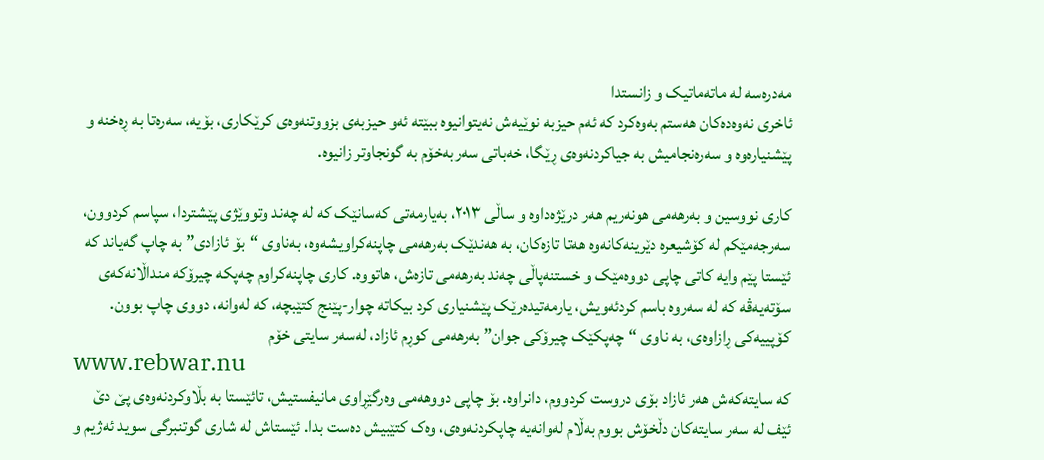مەدرەسە لە ماتەماتیک و زانستدا
ئاخری نەوەدەکان هەستم بەوەکرد کە ئەم حیزبە نوێیەش نەیتوانیوە ببێتە ئەو حیزبەی بزووتنەوەی کرێکاری، بۆیە، سەرەتا بە ڕەخنە و پێشنیارەوە و سەرەنجامیش بە جیاکردنەوەی ڕێگا، خەباتی سەربەخۆم بە گونجاوتر زانیوە.

کاری نووسین و بەرهەمی هونەریم هەر درێژەداوە و ساڵی ٢٠١٣، بەیارمەتی کەسانێک کە لە چەند وتووێژی پێشتردا، سپاسم کردوون، سەرجەمێکم لە کۆشیعرە دێرینەکانەوە هەتا تازەکان، بە هەندێک بەرهەمی چاپنەکراویشەوە، بەناوی “بۆ ئازادی” بە چاپ گەیاند کە ئێستا پێم وایە کاتی چاپی دووەمێک و خستنەپاڵی چەند بەرهەمی تازەش، هاتووە. کاری چاپنەکراوم چەپکە چیرۆکە منداڵانەکەی سۆتەیەڤە کە لە سەروە باسم کردئەویش، یارمەتیدەرێک پێشنیاری کرد بیکاتە چوار-پێنج کتێبچە، کە لەوانە، دووی چاپ بوون. کۆپییەکی ڕازاوەی، بە ناوی “چەپکێک چیرۆکی جوان” بەرهەمی کوڕم ئازاد، لەسەر سایتی خۆم
www.rebwar.nu
کە سایتەکەش هەر ئازاد بۆی دروست کردووم، دانراوە. بۆ چاپی دووهەمی وەرگێڕاوی مانیفستیش، تائێستا بە بڵاوکردنەوەی پێ دێ ئێف لە سەر سایتەکان دڵخۆش بووم بەڵام لەوانەیە چاپکردنەوەی، وەک کتێبیش دەست بدا. ئێستاش لە شاری گوتنبرگی سوید ئەژیم و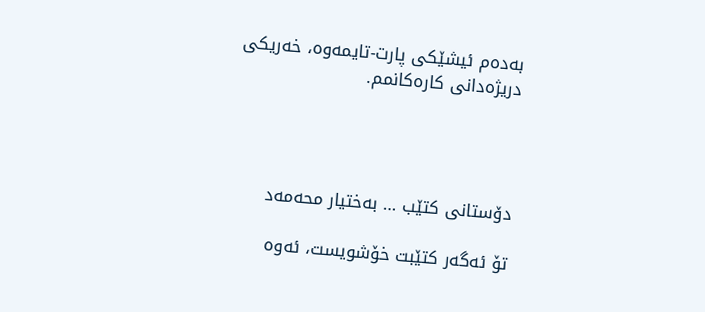بەدەم ئیشێکی پارت-تایمەوە، خەریکی دریژەدانی کارەکانمم.




دۆستانی كتێب … به‌ختیار محه‌مه‌د

تۆ ئه‌گه‌ر كتێبت خۆشویست، ئه‌وه‌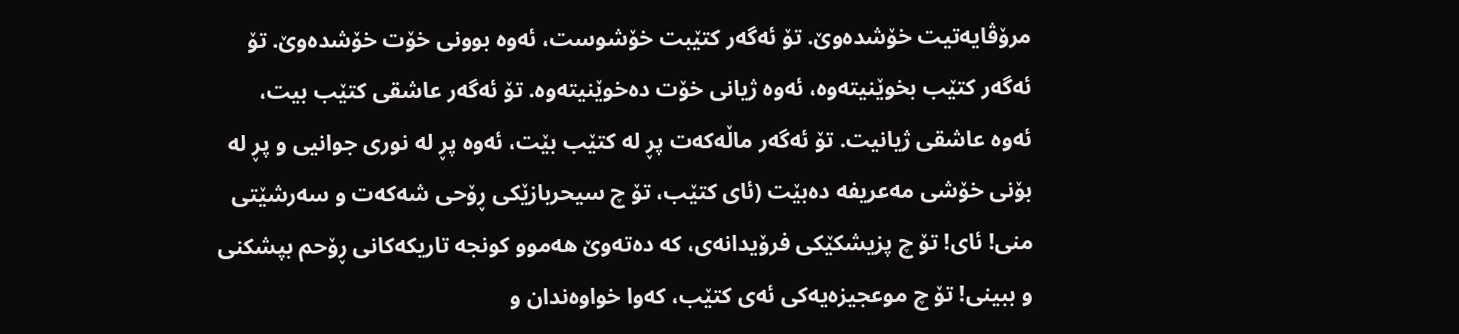مرۆڤایه‌تیت خۆشده‌وێ. تۆ ئه‌گه‌ر كتێبت خۆشوست، ئه‌وه‌ بوونی خۆت خۆشده‌وێ. تۆ ئه‌گه‌ر كتێب بخوێنیته‌وه‌، ئه‌وه‌ ژیانی خۆت ده‌خوێنیته‌وه‌. تۆ ئه‌گه‌ر عاشقی كتێب بیت، ئه‌وه‌ عاشقی ژیانیت. تۆ ئه‌گه‌ر ماڵه‌كه‌ت پڕ له‌ كتێب بێت، ئه‌وه‌ پڕ له‌ نوری جوانیی و پڕ له‌ بۆنی خۆشی مه‌عریفه‌ ده‌بێت (ئای كتێب، تۆ چ سیحربازێكی ڕۆحی شه‌كه‌ت و سه‌رشێتی منی! ئای! تۆ چ پزیشكێكی فرۆیدانه‌ی، كه‌ ده‌ته‌وێ هه‌موو كونجه‌ تاریكه‌كانی ڕۆحم بپشكنی و ببینی! تۆ چ موعجیزه‌یه‌كی ئه‌ی كتێب، كه‌وا خواوه‌ندان و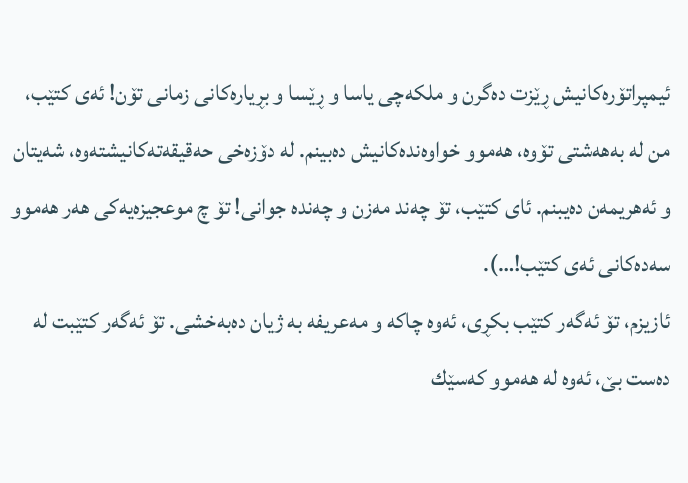ئیمپراتۆره‌كانیش ڕێزت ده‌گرن و ملكه‌چی یاسا و ڕێسا و بڕیاره‌كانی زمانی تۆن! ئه‌ی كتێب، من له‌ به‌هه‌شتی تۆوه‌، هه‌موو خواوه‌نده‌كانیش ده‌بینم. له‌ دۆزه‌خی حه‌قیقه‌ته‌كانیشته‌وه‌، شه‌یتان و ئه‌هریمه‌ن ده‌یبنم. ئای كتێب، تۆ چه‌ند مه‌زن و چه‌نده‌ جوانی! تۆ چ موعجیزه‌یه‌كی هه‌ر هه‌موو سه‌ده‌كانی ئه‌ی كتێب!…).
ئازیزم، تۆ ئه‌گه‌ر كتێب بكڕی، ئه‌وه‌ چاكه‌ و مه‌عریفه‌ به‌ ژیان ده‌به‌خشی. تۆ ئه‌گه‌ر كتێبت له‌ ده‌ست بێ، ئه‌وه‌ له‌ هه‌موو كه‌سێك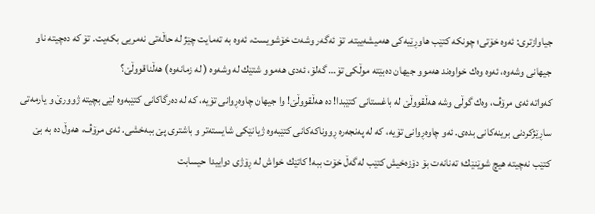جیاوازتری: ئه‌وه‌ خۆتی؛ چونكه‌ كتێب هاوڕێیه‌كی هه‌میشه‌ییته‌. تۆ ئه‌گه‌ر وشه‌ت خۆشویست، ئه‌وه‌ به‌ ته‌مایت چێژ له‌ حاڵه‌تی نه‌مریی بكه‌یت. تۆ كه‌ ده‌چیته‌ ناو جیهانی وشه‌وه‌‌، ئه‌وه‌ وه‌ك خواوه‌ند هه‌موو جیهان ده‌بێته‌ موڵكی تۆ… گه‌لۆ، ئه‌دی هه‌موو شتێك له‌ وشه‌وه‌ ( له‌ زمانه‌وه‌) هه‌ڵناقووڵێ؟
كه‌واته‌ ئه‌ی مرۆڤ، وه‌ك گوڵی وشه هه‌ڵقووڵێ‌ له‌ باغستانی كتێبدا! ده‌ هه‌ڵقووڵێ! وا جیهان چاوه‌ڕوانی تۆیه‌، كه‌ له‌ ده‌رگاكانی كتێبه‌وه‌ لێی بچیته‌ ژوورێ و یارمه‌تی ساڕێژكردنی برینه‌كانی بده‌ی. ئه‌و چاوه‌ڕوانی تۆیه‌، كه‌ له‌ په‌نجه‌ره‌ ڕووناكه‌كانی كتێبه‌وه‌ ژیانێكی شایسته‌تر و باشتری پێ ببه‌خشی. ئه‌ی مرۆڤ، هه‌وڵ ده‌ به‌ بێ كتێب نه‌چیته‌ هیچ شوێنێك؛ ته‌نانه‌ت بۆ دۆزه‌خیش كتێب له‌گه‌ڵ خۆت ببه‌! كاتێك خواش له‌ ڕۆژی دواییدا حیسابت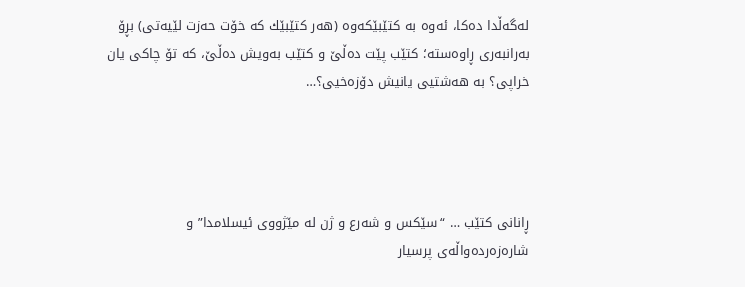له‌گه‌ڵدا ده‌كا، ئه‌وه‌ به‌ كتێبێكه‌وه‌ (هه‌ر كتێبێك كه‌ خۆت حه‌زت لێیه‌تی) بڕۆ به‌رانبه‌ری ڕاوه‌سته‌؛ كتێب پێت ده‌ڵێ و كتێب به‌ویش ده‌ڵێ، كه‌ تۆ چاكی یان خراپی؟ به‌ هه‌شتیی یانیش دۆزه‌خیی؟…




ڕانانی کتێب … “سێکس و شەرع و ژن لە مێژووی ئیسلامدا” و شارەزەردەواڵەی پرسیار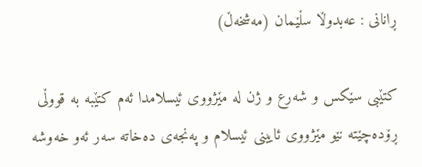ڕانانی : عەبدوڵا سڵێمان (مەشخەڵ)

کتێبی سێکس و شەرع و ژن لە مێژووی ئیسلامدا ئەم کتێبە بە قووڵی ڕۆدەچێتە نێو مێژووی ئایینی ئیسلام و پەنجەی دەخاتە سەر ئەو خەوشە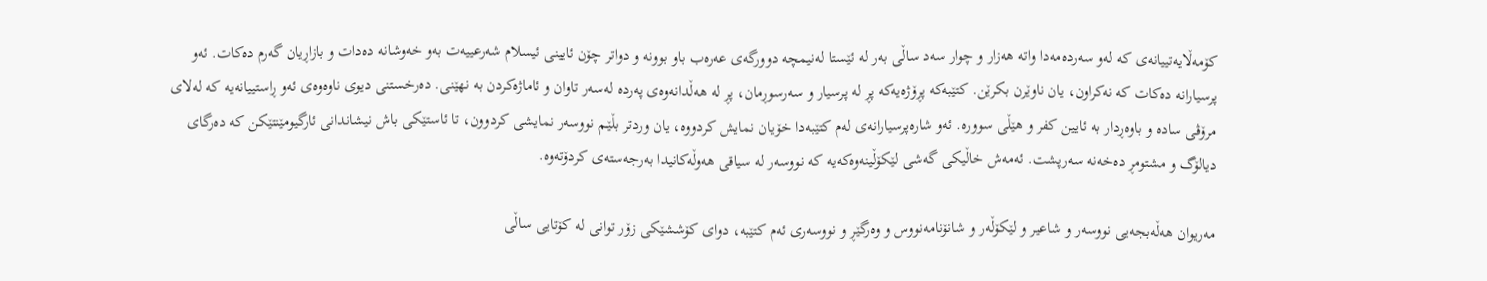کۆمەڵایەتییانەی کە لەو سەردەمەدا واتە هەزار و چوار سەد ساڵی بەر لە ئێستا لەنیمچە دوورگەی عەرەب باو بوونە و دواتر چۆن ئایینی ئیسلام شەرعییەت بەو خەوشانە دەدات و بازاڕیان گەرم دەکات. ئەو پرسیارانە دەکات کە نەکراون، یان ناوێرن بکرێن. کتێبەکە پڕۆژەیەکە پڕ لە پرسیار و سەرسوڕمان، پڕ لە هەڵدانەوەی پەردە لەسەر تاوان و ئاماژەکردن بە نهێنی. دەرخستنی دیوی ناوەوەی ئەو ڕاستییانەیە کە لەلای مرۆڤی سادە و باوەڕدار بە ئایین کفر و هێڵی سوورە. ئەو شارەپرسیارانەی لەم کتێبەدا خۆیان نمایش کردووە، یان وردتر بڵێـم نووسەر نمایشی کردوون، تا ئاستێکی باش نیشاندانی ئارگیومێنتێکن کە دەرگای دیالۆگ و مشتومڕ دەخەنە سەرپشت. ئەمەش خاڵیکی گەشی لێکۆڵینەوەکەیە کە نووسەر لە سیاقی هەوڵەکانیدا بەرجەستەی کردۆتەوە.

مەریوان هەڵەبجەیی نووسەر و شاعیر و لێکۆڵەر و شانۆنامەنووس و وەرگێڕ و نووسەری ئەم کتێبە، دوای کۆششێکی زۆر توانی لە کۆتایی ساڵی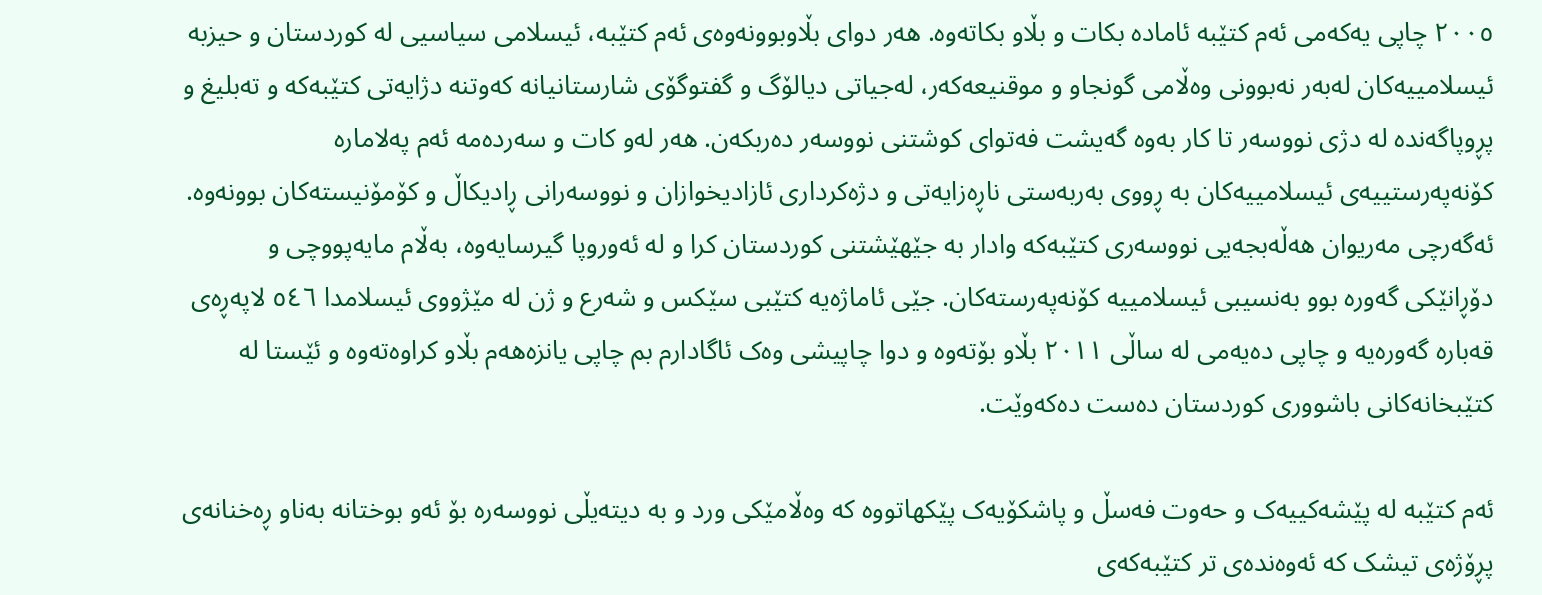٢٠٠٥ چاپی یەکەمی ئەم کتێبە ئامادە بکات و بڵاو بکاتەوە. هەر دوای بڵاوبوونەوەی ئەم کتێبە، ئیسلامی سیاسیی لە کوردستان و حیزبە ئیسلامییەکان لەبەر نەبوونی وەڵامی گونجاو و موقنیعەکەر، لەجیاتی دیالۆگ و گفتوگۆی شارستانیانە کەوتنە دژایەتی کتێبەکە و تەبلیغ و پڕوپاگەندە لە دژی نووسەر تا کار بەوە گەیشت فەتوای کوشتنی نووسەر دەربکەن. هەر لەو کات و سەردەمە ئەم پەلامارە کۆنەپەرستییەی ئیسلامییەکان بە ڕووی بەربەستی ناڕەزایەتی و دژەکرداری ئازادیخوازان و نووسەرانی ڕادیکاڵ و کۆمۆنیستەکان بوونەوە. ئەگەرچی مەریوان هەڵەبجەیی نووسەری کتێبەکە وادار بە جێهێشتنی کوردستان کرا و لە ئەوروپا گیرسایەوە، بەڵام مایەپووچی و دۆڕانێکی گەورە بوو بەنسیبی ئیسلامییە کۆنەپەرستەکان. جێی ئاماژەیە کتێبی سێکس و شەرع و ژن لە مێژووی ئیسلامدا ٥٤٦ لاپەڕەی قەبارە گەورەیە و چاپی دەیەمی لە ساڵی ٢٠١١ بڵاو بۆتەوە و دوا چاپیشی وەک ئاگادارم بم چاپی یانزەهەم بڵاو کراوەتەوە و ئێستا لە کتێبخانەکانی باشووری کوردستان دەست دەکەوێت.

ئەم کتێبە لە پێشەکییەک و حەوت فەسڵ و پاشکۆیەک پێکهاتووە کە وەڵامێکی ورد و بە دیتەیڵی نووسەرە بۆ ئەو بوختانە بەناو ڕەخنانەی پڕۆژەی تیشک کە ئەوەندەی تر کتێبەکەی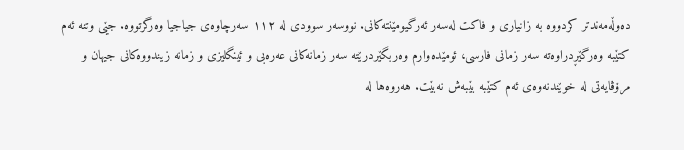دەوڵەمەندتر کردووە بە زانیاری و فاکت لەسەر ئەرگیومێنتەکانی. نووسەر سوودی لە ١١٢ سەرچاوەی جیاجیا وەرگرتووە. جێی وتنە ئەم کتێبە وەرگێڕدراوەتە سەر زمانی فارسی، ئومێدەوارم وەربگێردرێتە سەر زمانەکانی عەرەبی و ئینگلیزی و زمانە زیندووەکانی جیهان و مرۆڤایەتی لە خوێندنەوەی ئەم کتێبە بێبەش نەبێت. هەروەها لە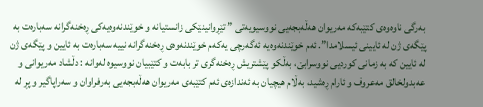بەرگی ناوەوەی کتێبەکە مەریوان هەڵەبجەیی نووسیویەتی ” تێڕوانینێکی زانستیانە و خوێندنەوەیەکی ڕەخنەگرانە سەبارەت بە پێگەی ژن لە ئایینی ئیسلامدا”. ئەم خوێندنەوەیە ئەگەرچی یەکەم خوێندنەوەی ڕەخنەگرانە نییە سەبارەت بە ئایین و پێگەی ژن لە ئایین کە بە زمانی کوردیی نووسرابێ، بەڵکو پێشتریش ڕەخنەگری تر بابەت و کتێبیان نووسیوە لەوانە : دڵشاد مەریوانی و عەبدولخالق مەعروف و ئارام ڕەشید، بەڵام هیچیان بە ئەندازەی ئەم کتێبەی مەریوان هەڵەبجەیی بەرفراوان و سەراپاگیر و پڕ لە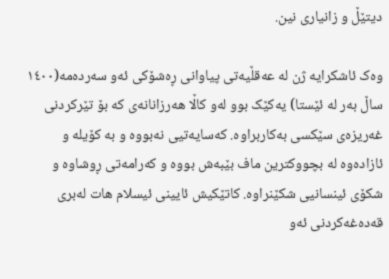دیتێڵ و زانیاری نین.

وەک ئاشکرایە ژن لە عەقڵیەتی پیاوانی ڕەشۆکی ئەو سەردەمە(١٤٠٠ ساڵ بەر لە ئێستا) یەکێک بوو لەو کاڵا هەرزانانەی کە بۆ تێرکردنی غەریزەی سێکسی بەکاربراوە. کەسایەتیی نەبووە و بە کۆیلە و ئازادەوە لە بچووکترین ماف بێبەش بووە و کەرامەتی ڕوشاوە و شکۆی ئینسانیی شکێنراوە. کاتێکیش ئایینی ئیسلام هات لەبری قەدەغەکردنی ئەو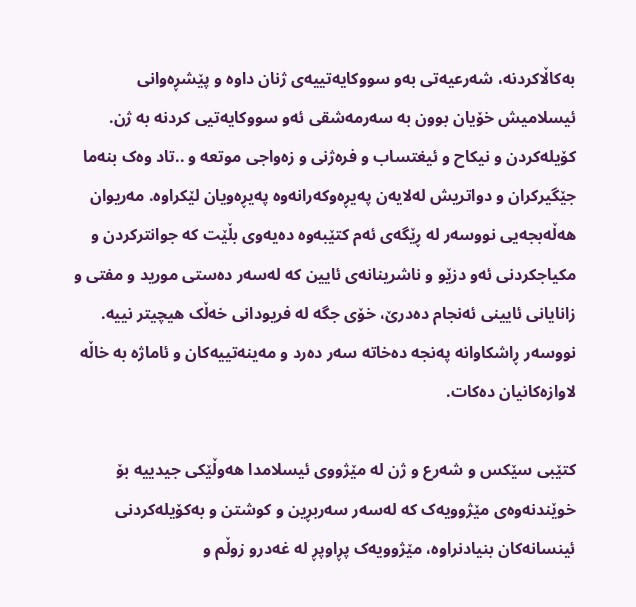بەکاڵاکردنە، شەرعیەتی بەو سووکایەتییەی ژنان داوە و پێشڕەوانی ئیسلامیش خۆیان بوون بە سەرمەشقی ئەو سووکایەتیی کردنە بە ژن. کۆیلەکردن و نیکاح و ئیغتساب و فرەژنی و زەواجی موتعە و ..تاد وەک بنەما جێگیرکران و دواتریش لەلایەن پەیڕەوکەرانەوە پەیڕەویان لێکراوە. مەریوان هەڵەبجەیی نووسەر لە ڕێگەی ئەم کتێبەوە دەیەوی بڵێت کە جوانترکردن و مکیاجکردنی ئەو دزێو و ناشرینانەی ئایین کە لەسەر دەستی مورید و مفتی و زانایانی ئایینی ئەنجام دەدرێ، خۆی جگە لە فریودانی خەڵک هیچیتر نییە. نووسەر ڕاشکاوانە پەنجە دەخاتە سەر دەرد و مەینەتییەکان و ئاماژە بە خاڵە لاوازەکانیان دەکات.

کتێبی سێکس و شەرع و ژن لە مێژووی ئیسلامدا هەوڵێکی جیدییە بۆ خوێندنەوەی مێژوویەک کە لەسەر سەربڕین و کوشتن و بەکۆیلەکردنی ئینسانەکان بنیادنراوە، مێژوویەک پڕاوپڕ لە غەدرو زوڵم و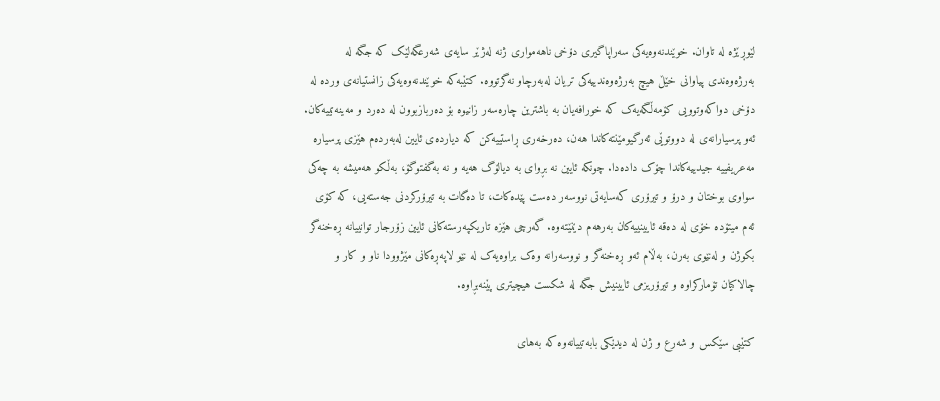لێوڕێژە لە تاوان. خوێندنەوەیەکی سەراپاگیری دۆخی ناهەمواری ژنە لەژێر سایەی شەرعگەلێک کە جگە لە بەرژەوەندی پیاوانی خێڵ هیچ بەرژەوەندییەکی تریان لەبەرچاو نەگرتووە. کتێبەکە خوێندنەوەیەکی زانستیانەی وردە لە دۆخی دواکەوتوویی کۆمەڵگەیەک کە خورافەیان بە باشترین چارەسەر زانیوە بۆ دەربازبوون لە دەرد و مەینەتییەکان.
ئەو پرسیارانەی لە دووتوێی ئەرگیومێنتەکاندا هەن، دەرخەری ڕاستییەکن کە دیاردەی ئایین لەبەردەم هێزی پرسیارە مەعریفییە جیدییەکاندا چۆک دادەدا. چونکە ئایین نە بڕوای بە دیالۆگ هەیە و نە بەگفتوگۆ، بەڵکو هەمیشە بە چەکی سواوی بوختان و درۆ و تیرۆری کەسایەتی نووسەر دەست پێدەکات، تا دەگات بە تیرۆرکردنی جەستەیی، کە کۆی ئەم میتۆدە خۆی لە دەقە ئایینییەکان بەرهەم دێنێتەوە. گەرچی هێزە تاریکپەرستەکانی ئایین زۆرجار توانییانە ڕەخنەگر بکوژن و لەنێوی بەرن، بەڵام ئەو ڕەخنەگر و نووسەرانە وەک براوەیەک لە نێو لاپەڕەکانی مێژوودا ناو و کار و چالاکیان تۆمارکراوە و تیرۆریزمی ئایینیش جگە لە شکست هیچیتری پێنەبڕاوە.

کتێبی سێکس و شەرع و ژن لە دیدێکی بابەتییانەوە کە بەهای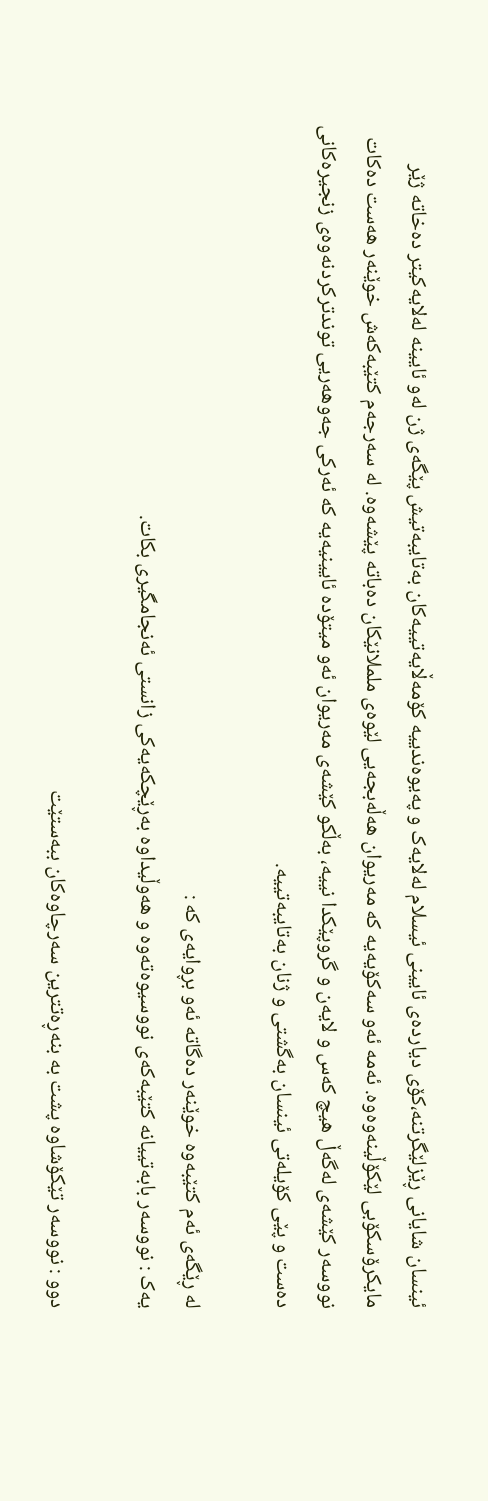ئینسان شایانی ڕێزلێگرتنە،کۆی دیاردەی ئایینی ئیسلام لەلایەک و پەیوەندییە کۆمەڵایەتییەکان بەتایبەتیش پێگەی ژن لەو ئایینە لەلایەکیتر دەخاتە ژێر مایکرۆسکۆبی لێکۆڵینەوەوە. ئەمە ئەو سەکۆیەیە کە مەریوان هەڵەبجەیی لێوەی ململانێکان دەباتە پێشەوە. لە سەرجەم کتێبەکەش خوێنەر هەست دەکات نووسەر کێشەی لەگەڵ هیچ کەس و لایەن و گروپێکدا نییە، بەڵکو کێشەی مەریوان ئەو میتۆدە ئایینیەیە کە ئەرکی جەوهەریی توندترکردنەوەی زنجیرەکانی دەست و پێی کۆیلەتی ئینسان بەگشتی و ژنان بەتایبەتییە.

لە ڕێگەی ئەم کتێبەوە خوێنەر دەگاتە ئەو بڕوایەی کە :
یەک : نووسەر بابەتییانە کتێبەکەی نووسیوەتەوە و هەوڵیداوە بەڕێچکەیەکی زانستی ئەنجامگیری بکات.

دوو : نووسەر تێکۆشاوە پشت بە بنەڕەتترین سەرچاوەکان ببەستێت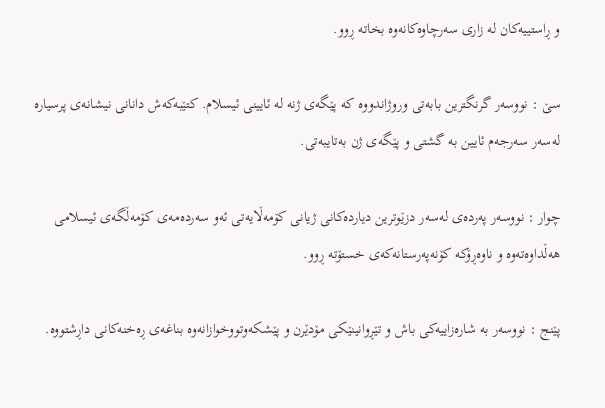و ڕاستییەکان لە زاری سەرچاوەکانەوە بخاتە ڕوو.

سێ : نووسەر گرنگترین بابەتی وروژاندووە کە پێگەی ژنە لە ئایینی ئیسلام. کتێبەکەش دانانی نیشانەی پرسیارە لەسەر سەرجەم ئایین بە گشتی و پێگەی ژن بەتایبەتی.

چوار : نووسەر پەردەی لەسەر دزێوترین دیاردەکانی ژیانی کۆمەڵایەتی ئەو سەردەمەی کۆمەڵگەی ئیسلامی هەڵداوەتەوە و ناوەڕۆکە کۆنەپەرستانەکەی خستۆتە ڕوو.

پێنج : نووسەر بە شارەزاییەکی باش و تێڕوانینێکی مۆدێرن و پێشکەوتووخوازانەوە بناغەی ڕەخنەکانی داڕشتووە.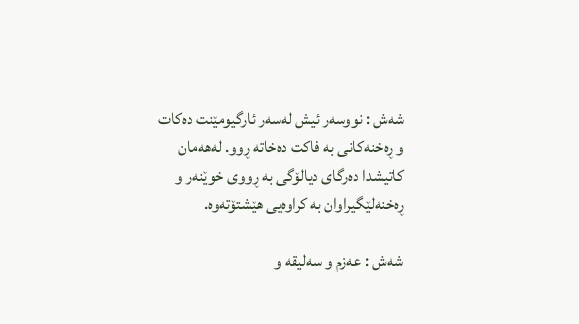شەش : نووسەر ئیش لەسەر ئارگیومێنت دەکات و ڕەخنەکانی بە فاکت دەخاتە ڕوو. لەهەمان کاتیشدا دەرگای دیالۆگی بە ڕووی خوێنەر و ڕەخنەلێگیراوان بە کراوەیی هێشتۆتەوە.

شەش : عەزم و سەلیقە و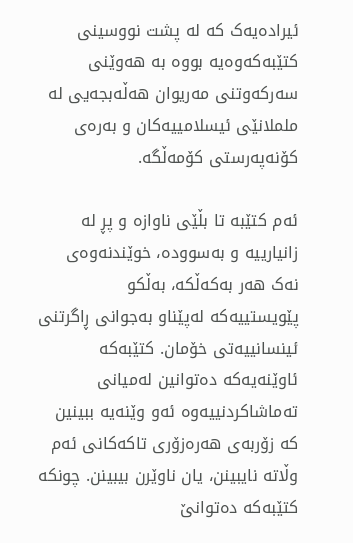ئیرادەیەک کە لە پشت نووسینی کتێبەکەوەیە بووە بە هەوێنی سەرکەوتنی مەریوان هەڵەبجەیی لە ململانێی ئیسلامییەکان و بەرەی کۆنەپەرستی کۆمەڵگە.

ئەم کتێبە تا بڵێی ناوازە و پڕ لە زانیارییە و بەسوودە، خوێندنەوەی نەک هەر بەکەڵکە، بەڵکو پێویستییەکە لەپێناو بەجوانی ڕاگرتنی ئینسانییەتی خۆمان. کتێبەکە ئاوێنەیەکە دەتوانین لەمیانی تەماشاکردنییەوە ئەو وێنەیە ببینین کە زۆربەی هەرەزۆری تاکەکانی ئەم وڵاتە نایبینن، یان ناوێرن بیبینن. چونکە کتێبەکە دەتوانێ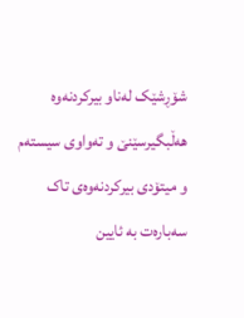شۆڕشێک لەناو بیرکردنەوە هەڵبگیرسێنێ و تەواوی سیستەم و میتۆدی بیرکردنەوەی تاک سەبارەت بە ئایین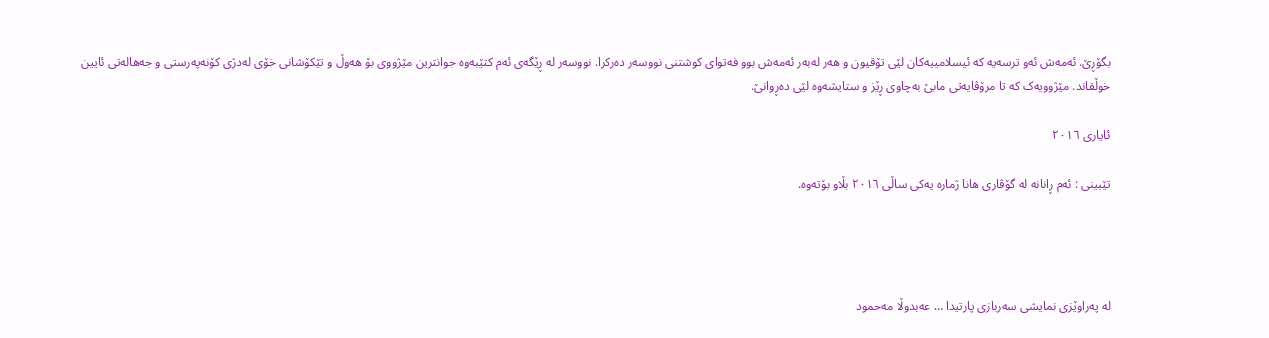بگۆڕێ. ئەمەش ئەو ترسەیە کە ئیسلامییەکان لێی تۆقیون و هەر لەبەر ئەمەش بوو فەتوای کوشتنی نووسەر دەرکرا. نووسەر لە ڕێگەی ئەم کتێبەوە جوانترین مێژووی بۆ هەوڵ و تێکۆشانی خۆی لەدژی کۆنەپەرستی و جەهالەتی ئایین خوڵقاند. مێژوویەک کە تا مرۆڤایەتی مابێ بەچاوی ڕێز و ستایشەوە لێی دەڕوانێ.

ئایاری ٢٠١٦

تێبینی : ئەم ڕانانە لە گۆڤاری هانا ژمارە یەکی ساڵی ٢٠١٦ بڵاو بۆتەوە.




لە پەراوێزی نمایشی سەربازی پارتیدا … عەبدوڵا مەحمود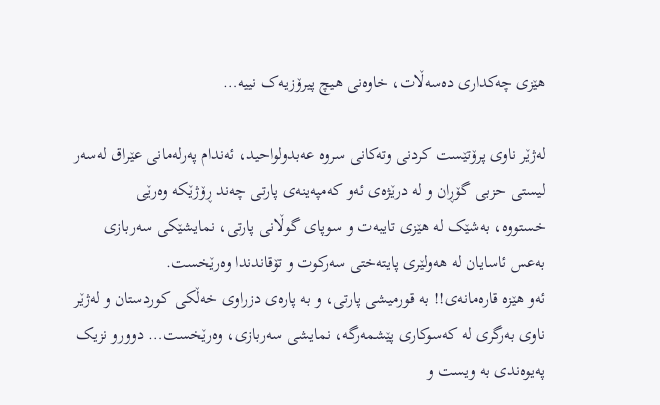هێزی چەکداری دەسەڵات، خاوەنی هیچ پیرۆزیەک نییە…

لەژێر ناوی پرۆتێست کردنی وتەکانی سروە عەبدولواحید، ئەندام پەرلەمانی عێراق لەسەر لیستی حزبی گۆڕان و لە درێژەی ئەو کەمپەینەی پارتی چەند ڕۆژێکە وەرێی خستووە، ‌بەشێک لە ‌هێزی تایبەت و سوپای گوڵانی پارتی، نمایشێکی سەربازی بەعس ئاسایان لە هەولێری پایتەختی سەرکوت و تۆقاندندا وەرێخست.
ئەو هێزە قارەمانەی!! بە قورمیشی پارتی، و بە پارەی دزراوی خەڵکی کوردستان و لەژێر ناوی بەرگری لە کەسوکاری پێشمەرگە، نمایشی سەربازی، وەرێخست… دوورو نزیک پەیوەندی بە ویست و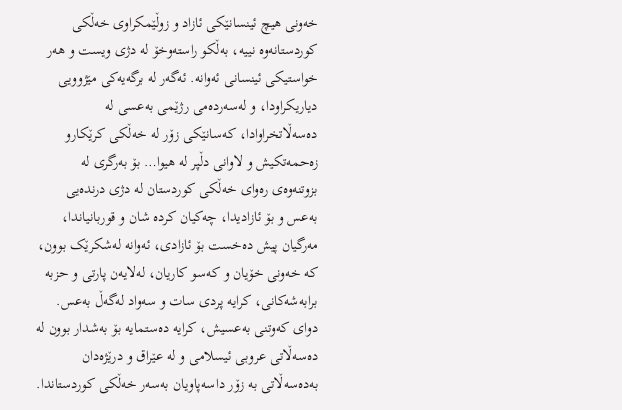خەونی هیچ ئینسانێکی ئازاد و زوڵێمکراوی خەڵکی کوردستانەوە نییە، بەڵکو راستەوخۆ لە دژی ویست و هەر خواستیكی ئینسانی ئەوانە. ئەگەر لە برگەیەکی مێژوویی دیاریکراودا، و لەسەردەمی رژێمی بەعسی لە دەسەڵاتخراوادا، کەسانێکی زۆر لە خەڵکی کرێکارو زەحمەتکیش و لاوانی دڵپر لە هیوا… بۆ بەرگری لە بزوتنەوەی رەوای خەڵکی کوردستان لە دژی درندەیی بەعس و بۆ ئازادیدا، چەکیان کردە شان و قوربانیاندا، مەرگیان پیش دەخست بۆ ئازادی، ئەوانە لەشکرێک بوون، کە خەونی خۆیان و کەسو کاریان، لەلایەن پارتی و حزبە برابەشەکانی، کرایە پردی سات و سەواد لەگەڵ بەعس. دوای کەوتنی بەعسیش، کرایە دەستمایە بۆ بەشدار بوون لە دەسەڵاتی عروبی ئیسلامی و لە عێراق و درێژەدان بەدەسەڵاتی بە زۆر داسەپاویان بەسەر خەڵکی کوردستاندا.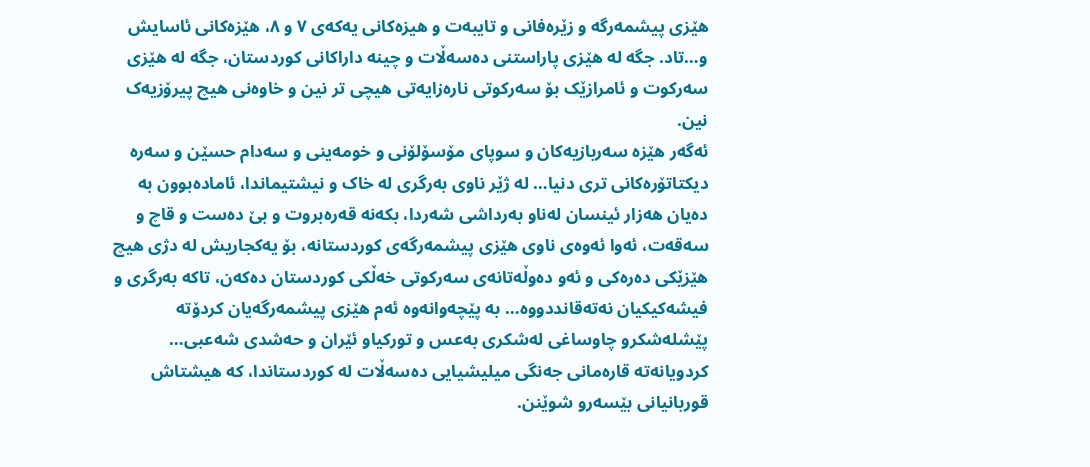هێزی پیشمەرگە و زێرەفانی و تایبەت و هیزەکانی یەکەی ٧ و ٨، هێزەکانی ئاسایش و…تاد. جگە لە هێزی پاراستنی دەسەڵات و چینە داراکانی کوردستان، جگە لە هێزی سەرکوت و ئامرازێک بۆ سەرکوتی نارەزایەتی هیچی تر نین و خاوەنی هیچ پیرۆزیەک نین.
ئەگەر هێزە سەربازیەکان و سوپای مۆسۆلۆنی و خومەینی و سەدام حسێن و سەرە دیکتاتۆرەکانی تری دنیا… لە ژێر ناوی بەرگری لە خاک و نیشتیماندا، ئامادەبوون بە دەیان هەزار ئینسان لەناو بەرداشی شەردا، بکەنە قەرەبروت و بێ دەست و قاچ و سەقەت، ئەوا ئەوەی ناوی ‌هێزی پیشمەرگەی کوردستانە، بۆ یەکجاریش لە دژی هیچ هێزێکی دەرەکی و ئەو دەوڵەتانەی سەرکوتی خەڵکی کوردستان دەکەن، تاکە بەرگری و فیشەکیكیان نەتەقانددووە… بە پێچەوانەوە ئەم هێزی پیشمەرگەیان کردۆتە پێشلەشکرو چاوساغی لەشکری بەعس و تورکیاو ئێران و حەشدی شەعبی… کردویانەتە قارەمانی جەنگی میلیشیایی دەسەڵات لە کوردستاندا، کە هیشتاش قوربانیانی بێسەرو شوێنن.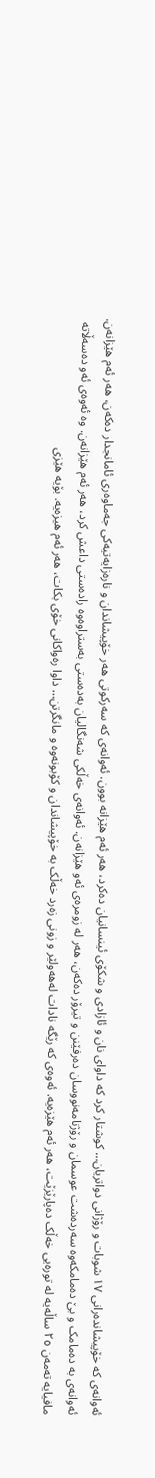ئەوانەی کە خۆپیشاندەرانی ١٧ شوبات و رۆژانی دواتریان… کوشتار کرد کە داوای نان و ئازادی و شکۆی ئینسانیان دەکرد، هەر ئەم هێزانە بوون. ئەوانەی کە سەرکوتی هەر خۆپیشاندان و نارەزایەتیەکی جەماوەری ئامانجدار دەکەن، هەر ئەم هێزانەن. ئەوانەی بە دەمامک و بێ دەمامکەوە سەردەشت عوسمان و رۆژنامەنووسان دەرفێنن و تیرۆر دەکەن، هەر لە زومرەی ئەو هێزانەن. ئەوانەی خەڵکی شەنگالیان بەدەستی بەستراوەوە رادەستی داعش کرد، هەر ئەم هێزانەن. وە ئەوەی ئەو دەسەڵاتە مافیایە تەمەن ٢٥ ساڵەیە لە تورەیی خەڵک دەپارێزێت، هەر ئەم ‌هێزەیە. ئەوەی کە رێگە نادات لەهەولێر و زونی زەرد خەڵک بە خۆپیشاندان و کۆبونەوە و مانگرتن… داوا رەواکانی خۆی بکات، هەر ئەم هیزەیە. بۆیە هێزی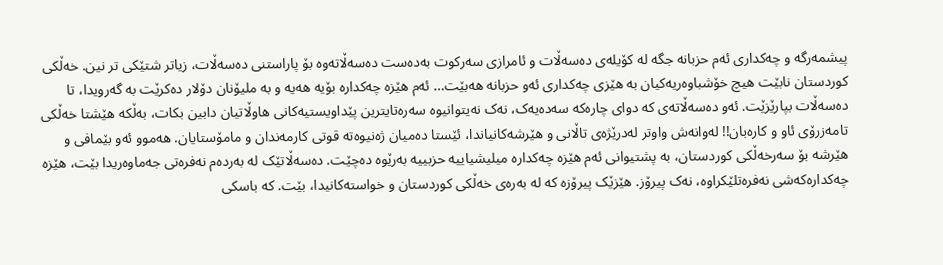پیشمەرگە و چەکداری ئەم حزبانە جگە لە کۆیلەی دەسەڵات و ئامرازی سەرکوت بەدەست دەسەڵاتەوە بۆ پاراستنی دەسەڵات، زیاتر شتێکی تر نین. خەڵکی کوردستان نابێت هیچ خۆشباوەریەکیان بە هێزی چەکداری ئەو حزبانە هەبێت… ئەم هێزە چەکدارە بۆیە هەیە و بە ملیۆنان دۆلار دەکرێت بە گەرویدا، تا دەسەڵات بپارێزێت. ئەو دەسەڵاتەی کە دوای چارەکە سەدەیەک، نەک نەیتوانیوە سەرەتایترین پێداویستیەکانی هاوڵاتیان دابین بکات، بەڵکە هێشتا خەڵکی تامەزرۆی ئاو و کارەبان!! لەوانەش واوتر لەدرێژەی تاڵانی و هێرشەکانیاندا، ئێستا دەمیان ژەنیوەتە قوتی کارمەندان و مامۆستایان. هەموو ئەو بێمافی و هێرشە بۆ سەرخەڵکی کوردستان، بە پشتیوانی ئەم هێزە چەکدارە میلیشیاییە حزبییە بەرێوە دەچێت. دەسەڵاتێک لە بەردەم نەفرەتی جەماوەریدا بێت، ‌هێزە چەکدارەکەشی نەفرەتلێکراوە، نەک پیرۆز. هێزێک پیرۆزە کە لە بەرەی خەڵکی کوردستان و خواستەکانیدا، بێت. کە باسکی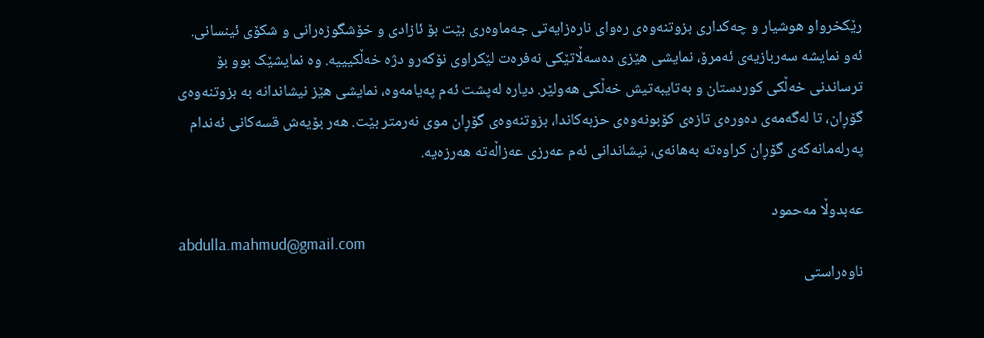رێکخرواو هوشیار و چەکداری بزوتنەوەی رەوای نارەزایەتی جەماوەری بێت بۆ ئازادی و خۆشگوزەرانی و شکۆی ئینسانی.
ئەو نمایشە سەربازیەی ئەمرۆ، نمایشی هێزی دەسەڵاتێکی نەفرەت لێکراوی نۆکەرو دژە خەڵکیییە. وە نمایشێک بوو بۆ ترساندنی خەڵکی کوردستان و بەتایبەتیش خەڵکی هەولێر. دیارە لەپشت ئەم پەیامەوە، نمایشی هێز نیشاندانە بە بزوتنەوەی گۆڕان، تا لەگەمەی دەورەی تازەی کۆبونەوەی حزبەکاندا، بزوتنەوەی گۆڕان موی نەرمتر بێت. هەر بۆیەش قسەکانی ئەندام پەرلەمانەکەی گۆڕان کراوەتە بەهانەی، نیشاندانی ئەم عەرزی عەزاڵەتە هەرزەیە.

عەبدوڵا مەحمود
abdulla.mahmud@gmail.com
ناوەراستی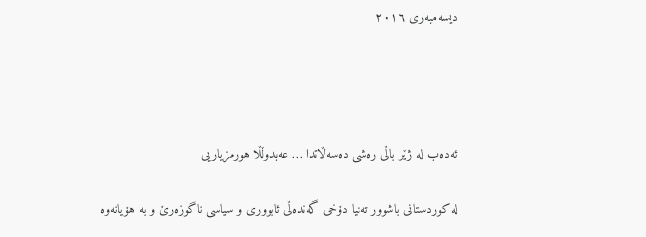دیسەمبەری ٢٠١٦




ئه‌ده‌ب له‌ ژێر باڵی ره‌شی ده‌سه‌ڵاتدا … عه‌بدوڵڵا هورمزیاریی

له‌ کوردستانی باشوور ته‌نیا دۆخی گه‌نده‌ڵی ئابووری و سیاسی ناگوزه‌رێ و به‌ هۆیانه‌وه‌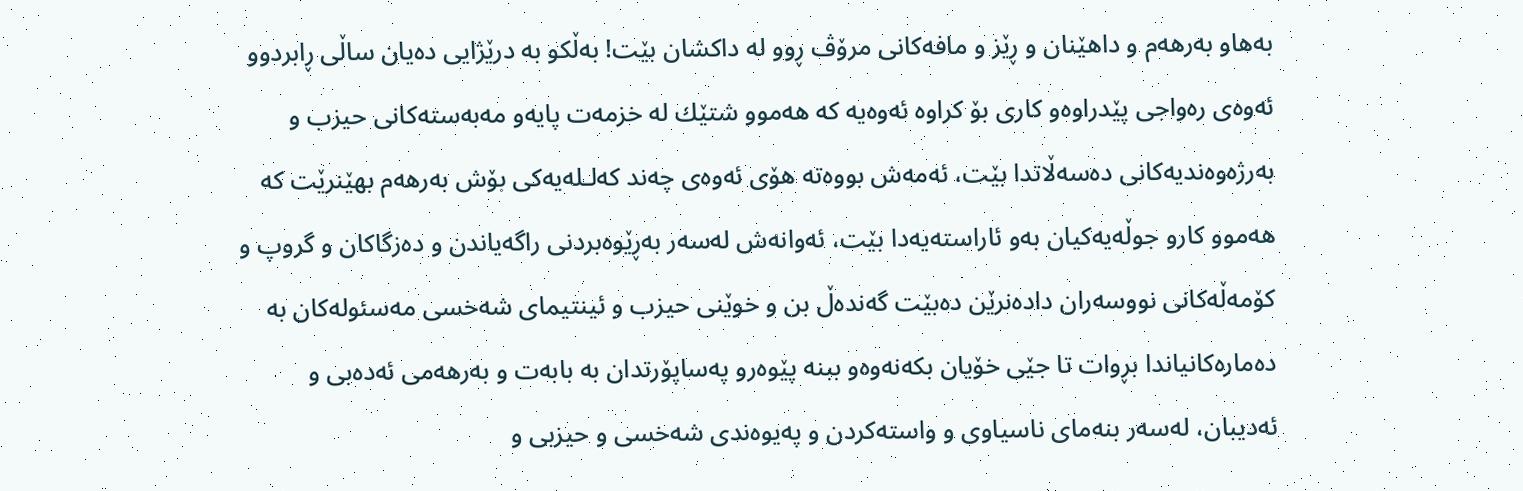به‌هاو به‌رهه‌م و داهێنان و ڕێز و مافه‌کانی مرۆڤ ڕوو له‌ داکشان بێت! به‌ڵکو به‌ درێژایی ده‌یان ساڵی ڕابردوو ئه‌وه‌ی ره‌واجی پێدراوه‌و کاری بۆ کراوه‌ ئه‌وه‌یه‌ که‌ هه‌موو شتێك له‌ خزمه‌ت پایه‌و مه‌به‌سته‌کانی حیزب و به‌رژه‌وه‌ندیه‌کانی ده‌سه‌ڵاتدا بێت، ئه‌مه‌ش بووه‌ته‌ هۆی ئه‌وه‌ی چه‌ند که‌لـله‌یه‌کی بۆش به‌رهه‌م بهێنرێت که‌ هه‌موو کارو جوڵه‌یه‌کیان به‌و ئاراسته‌یه‌دا بێت، ئه‌وانه‌ش له‌سه‌ر به‌ڕێوه‌بردنی راگه‌یاندن و ده‌زگاکان و گروپ و کۆمه‌ڵه‌کانی نووسه‌ران‌ داده‌نرێن ده‌بێت گه‌نده‌ڵ بن و خوێنی حیزب و ئینتیمای شه‌خسی مه‌سئوله‌کان به‌ ده‌ماره‌کانیاندا بڕوات تا جێی خۆیان بکه‌نه‌وه‌و ببنه‌ پێوه‌رو په‌ساپۆرتدان به‌ بابه‌ت و به‌رهه‌می ئه‌ده‌بی و ئه‌دیبان، له‌سه‌ر بنه‌مای ناسیاوی و واسته‌کردن و په‌یوه‌ندی شه‌خسی و حیزبی و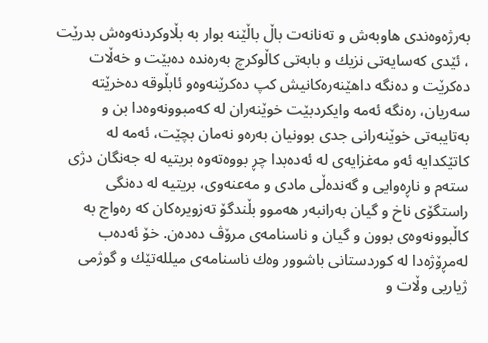به‌رژه‌وه‌ندی هاوبه‌ش و ته‌نانه‌ت باڵ باڵێنه‌ بوار به‌ بڵاوکردنه‌وه‌ش‌ بدرێت ، ئێدی که‌سایه‌تی نزیك و بابه‌تی کاڵوکرچ به‌ره‌نده‌ ده‌بێت و خه‌ڵات ده‌کرێت و ده‌نگه‌ دا‌هێنه‌ره‌کانیش کپ ده‌کرێنه‌وه‌و ئابڵوقه‌ ده‌خرێته‌ سه‌ریان، ره‌نگه‌ ئه‌مه‌ وایکردبێت خوێنه‌ران له‌ که‌مبوونه‌وه‌دا بن و به‌تایبه‌تی خوێنه‌رانی جدی بوونیان به‌ره‌و نه‌مان بچێت، ئه‌مه‌ له‌ کاتێکدایه‌ ئه‌و مه‌غزایه‌ی له‌ ئه‌ده‌بدا چڕ بووه‌ته‌وه‌ بریتیه‌ له‌ جه‌نگان دژی سته‌م و ناڕه‌وایی و گه‌نده‌ڵی مادی و مه‌عنه‌وی، بریتیه‌ له‌ ده‌نگی راستگۆی ناخ و گیان به‌رانبه‌ر هه‌موو بڵندگۆ ته‌زویره‌کان که‌ ره‌واج به‌ کاڵبوونه‌وه‌ی بوون و گیان و ناسنامه‌ی مرۆڤ ده‌ده‌ن. خۆ ئه‌ده‌ب له‌مڕۆژه‌دا له‌ کوردستانی باشوور وه‌ك ناسنامه‌ی میلله‌تێك و گوژمی ژیاریی وڵات و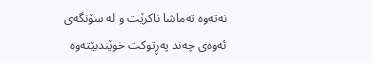نه‌ته‌وه‌ ته‌ماشا ناکرێت و له‌ سۆنگه‌ی ئه‌وه‌ی چه‌ند په‌ڕتوکت خوێندبێته‌وه‌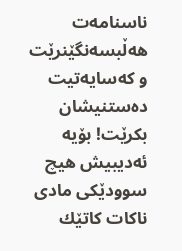ناسنامه‌ت هه‌ڵبسه‌نگێنرێت و که‌سایه‌تیت ده‌ستنیشان بکرێت! بۆیه‌ ئه‌دیبیش هیچ سوودێکی مادی ناکات کاتێك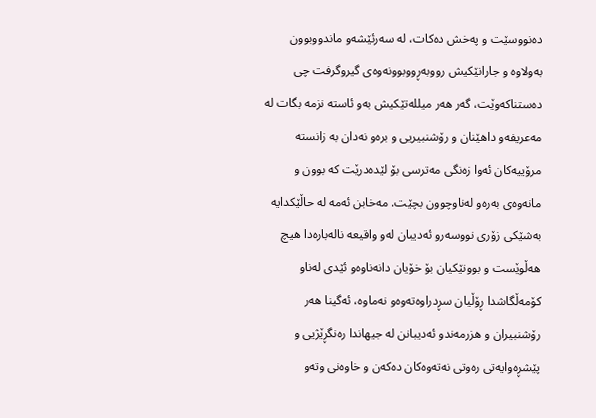ده‌نووسێت و په‌خش ده‌کات، له‌ سه‌رئێشه‌و ماندووبوون به‌ولاوه و جارانێکیش رووبه‌ڕووبوونه‌وه‌ی گیروگرفت‌ چی ده‌ستناکه‌وێت، گه‌ر هه‌ر میلله‌تێکیش به‌و ئاسته‌ نزمه‌ بگات له‌ مه‌عریفه‌و داهێنان و رۆشنبیریی و بره‌و نه‌دان به‌ زانسته‌ مرۆییه‌کان ئه‌وا زه‌نگی مه‌ترسی بۆ لێده‌درێت که‌ بوون و مانه‌وه‌ی به‌ره‌و له‌ناوچوون بچێت. مه‌خابن ئه‌مه‌ له‌ حاڵێکدایه‌ به‌شێکی زۆری نووسه‌رو ئه‌دیبان له‌و واقیعه‌ ناله‌باره‌دا هیچ هه‌ڵوێست و بوونێکیان بۆ خۆیان دانه‌ناوه‌و ئێدی له‌ناو کۆمه‌ڵگاشدا ڕۆڵیان سڕدراوه‌ته‌وه‌و نه‌ماوه‌، ئه‌گینا هه‌ر رۆشنبیران و هزرمه‌ندو ئه‌دیبانن له‌ جیهاندا ره‌نگڕێژیی و پێشڕه‌وایه‌تی ره‌وتی نه‌ته‌وه‌کان ده‌که‌ن و خاوه‌نی وته‌و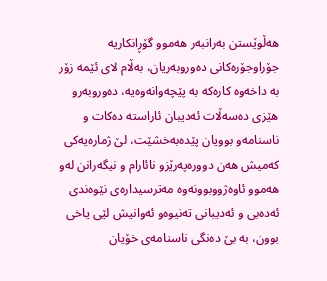هه‌ڵوێستن به‌رانبه‌ر هه‌موو گۆڕانکاریه‌ جۆراوجۆره‌کانی ده‌وروبه‌ریان، به‌ڵام لای ئێمه‌ زۆر به‌ داخه‌وه‌ کاره‌که‌ به‌ پێچه‌وانه‌وه‌یه‌، ده‌وروبه‌رو هێزی ده‌سه‌ڵات ئه‌دیبان ئاراسته‌ ده‌کات و ناسنامه‌و بوویان پێده‌به‌خشێت، لێ ژماره‌یه‌کی که‌میش هه‌ن دووره‌په‌رێزو نائارام و نیگه‌رانن له‌و هه‌موو ئاوه‌ژووبوونه‌وه‌ مه‌ترسیداره‌ی نێوه‌ندی ئه‌ده‌بی و ئه‌دیبانی ته‌نیوه‌و ئه‌وانیش لێی یاخی بوون، به‌ بێ ده‌نگی ناسنامه‌ی خۆیان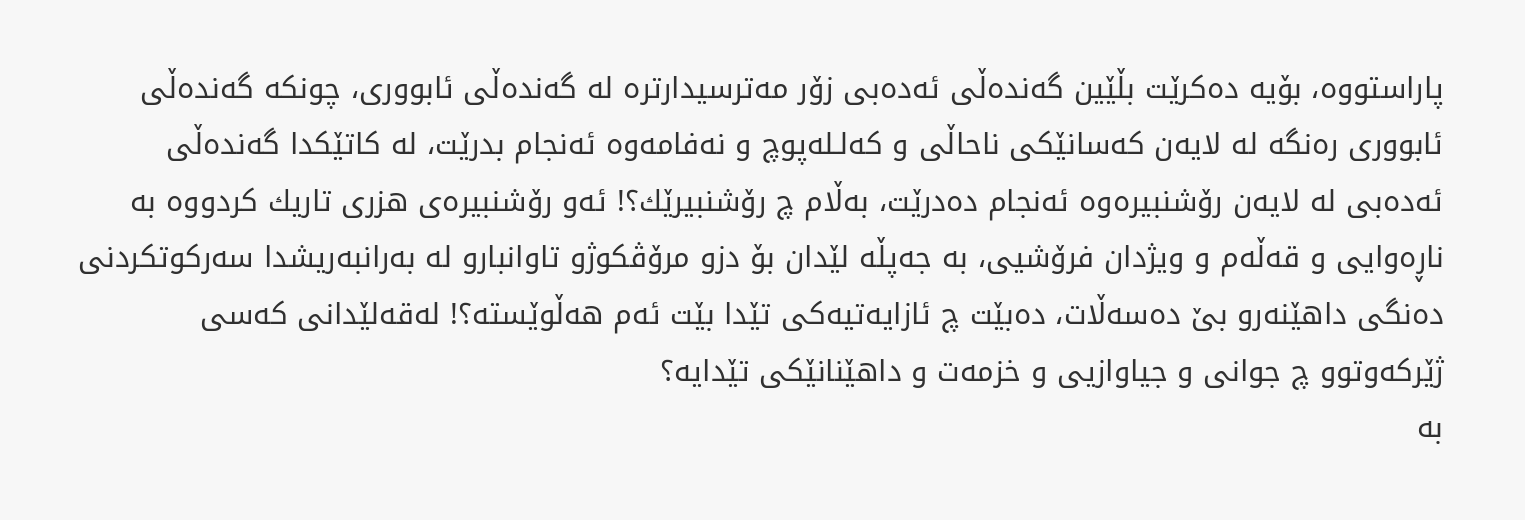پاراستووه‌، بۆیه‌ ده‌کرێت بڵێین گه‌نده‌ڵی ئه‌ده‌بی زۆر مه‌ترسیدارتره‌ له‌ گه‌نده‌ڵی ئابووری، چونکه‌ گه‌نده‌ڵی ئابووری ره‌نگه‌ له‌ لایه‌ن که‌سانێکی ناحاڵی و که‌لـله‌پوچ و نه‌فامه‌وه‌ ئه‌نجام بدرێت، له‌ کاتێکدا گه‌نده‌ڵی ئه‌ده‌بی له‌ لایه‌ن رۆشنبیره‌وه‌ ئه‌نجام ده‌درێت، به‌ڵام چ رۆشنبیرێك؟! ئه‌و رۆشنبیره‌ی هزری تاریك کردووه‌ به‌ ناڕه‌وایی و قه‌ڵه‌م و ویژدان فرۆشیی، به‌ جه‌پڵه‌ لێدان بۆ دزو مرۆڤکوژو تاوانبارو له‌ به‌رانبه‌ریشدا سه‌رکوتکردنی ده‌نگی داهێنه‌رو بێ ده‌سه‌ڵات، ده‌بێت چ ئازایه‌تیه‌کی تێدا بێت ئه‌م هه‌ڵوێسته‌؟! له‌قه‌لێدانی که‌سی ژێرکه‌وتوو چ جوانی و جیاوازیی و خزمه‌ت و داهێنانێکی تێدایه‌؟
به‌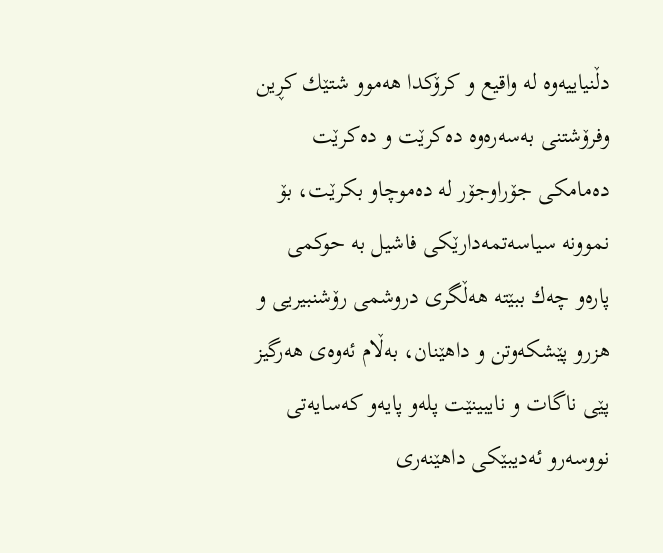دڵنیاییه‌وه‌ له واقیع و کرۆکدا هه‌موو شتێك کڕین وفرۆشتنی به‌سه‌ره‌وه‌ ده‌کرێت و ده‌کرێت ده‌مامکی جۆراوجۆر له‌ ده‌موچاو بکرێت، بۆ نموونه‌ سیاسه‌تمه‌دارێکی فاشیل به‌ حوکمی پاره‌و چه‌ك ببێته‌ هه‌ڵگری دروشمی رۆشنبیریی و هزرو پێشکه‌وتن و داهێنان، به‌ڵام ئه‌وه‌ی هه‌رگیز پێی ناگات و نایبینێت پله‌و پایه‌و که‌سایه‌تی نووسه‌رو ئه‌دیبێکی داهێنه‌ری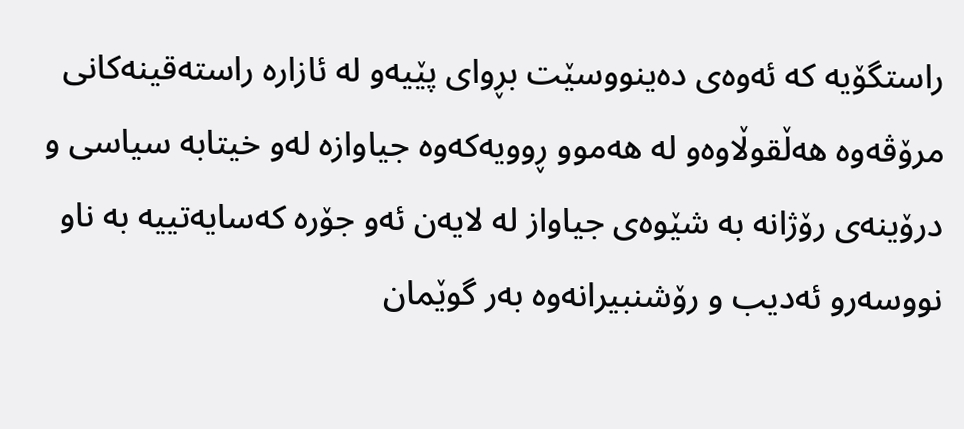راستگۆیه‌ که‌ ئه‌وه‌ی ده‌ینووسێت بڕوای پێیه‌و له‌ ئازاره‌ راسته‌قینه‌کانی مرۆڤه‌وه‌ هه‌ڵقوڵاوه‌و له‌ هه‌موو ڕوویه‌که‌وه‌ جیاوازه‌ له‌و خیتابه‌ سیاسی و درۆینه‌ی رۆژانه‌ به‌ شێوه‌ی جیاواز له‌ لایه‌ن ئه‌و جۆره‌ که‌سایه‌تییه‌ به‌ ناو نووسه‌رو ئه‌دیب و رۆشنبیرانه‌وه‌ به‌ر گوێمان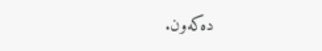ده‌که‌ون.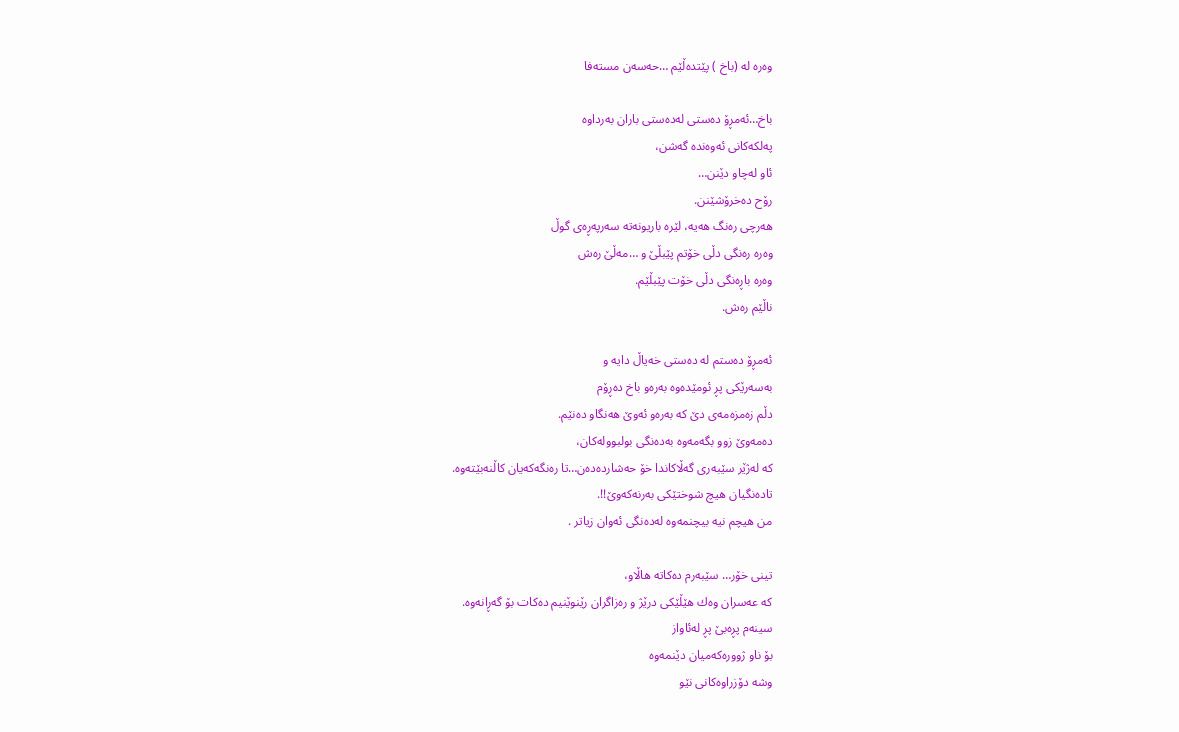وه‌ره‌ له‌ (باخ ) پێتده‌ڵێم …حه‌سه‌ن مسته‌فا

باخ…ئه‌مڕۆ ده‌ستی له‌ده‌ستی باران به‌رداوه‌
په‌لكه‌كانی ئه‌وه‌نده‌ گه‌شن،
ئاو له‌چاو دێنن…
رۆح ده‌خرۆشێنن.
هه‌رچی ره‌نگ هه‌یه‌، لێره‌ باریونه‌ته‌ سه‌رپه‌ڕه‌ی گوڵ
وه‌ره‌ ره‌نگی دڵی خۆتم پێبڵێ و …مه‌ڵێ ره‌ش
وه‌ره‌ باڕه‌نگی دڵی خۆت پێبڵێم.
ناڵێم ره‌ش.

ئه‌مڕۆ ده‌ستم له‌ ده‌ستی خه‌یاڵ دایه‌ و
به‌سه‌رێكی پڕ ئومێده‌وه‌ به‌ره‌و باخ ده‌ڕۆم
دڵم زه‌مزه‌مه‌ی دێ كه‌ به‌ره‌و ئه‌وێ هه‌نگاو ده‌نێم.
ده‌مه‌وێ زوو بگه‌مه‌وه‌ به‌ده‌نگی بولبووله‌كان،
كه‌ له‌ژێر سێبه‌ری گه‌ڵاكاندا خۆ حه‌شارده‌ده‌ن…تا ره‌نگه‌كه‌یان كاڵنه‌بێته‌وه‌.
تاده‌نگیان هیچ شوختێكی به‌رنه‌كه‌وێ!!.
من هیچم نیه‌ بیچنمه‌وه‌ له‌ده‌نگی ئه‌وان زیاتر .

تینی خۆر… سێبه‌رم ده‌كاته‌ هاڵاو،
كه‌ عه‌سران وه‌ك هێڵێكی درێژ و ره‌زاگران رێنوێنیم ده‌كات بۆ گه‌ڕانه‌وه‌.
سینه‌م پڕه‌بێ پڕ له‌ئاواز
بۆ ناو ژووره‌كه‌میان دێنمه‌وه‌
وشه‌ دۆزراوه‌كانی نێو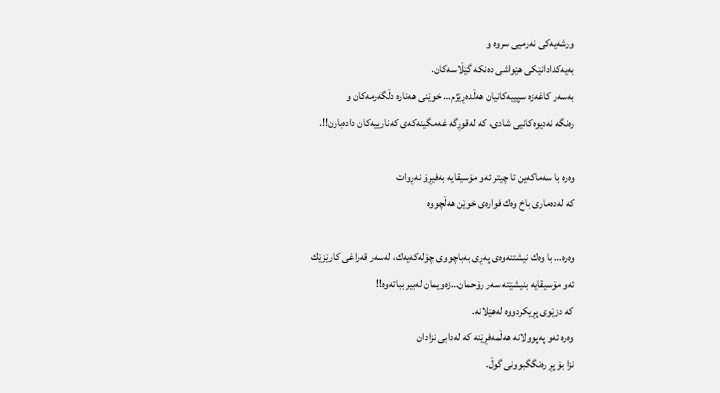ورشه‌یه‌كی نه‌رمیی سروه‌ و
به‌یه‌كدادانێكی هێواشی ده‌نكه‌ گێڵاسه‌كان.
به‌سه‌ر كاغه‌زه‌ سپییه‌كانیان هه‌ڵده‌ڕێژم… خوێنی هه‌ناره‌ دڵگه‌رمه‌كان و
ره‌نگه‌ نه‌دیوه‌كانیی شادی، كه‌ له‌قوڕگه‌ غه‌مگینه‌كه‌ی كه‌نارییه‌كان داده‌بارن!!.

وه‌ره‌ با سه‌ماكه‌ین تا چیتر ئه‌و مۆسیقایه‌ به‌فیڕۆ نه‌ڕوات
كه‌ له‌ده‌ماری باخ وه‌ك فواره‌ی خوێن هه‌ڵچووه‌

وه‌ره‌… با وه‌ك نیشتنه‌وه‌ی په‌ڕی به‌باچووی چۆله‌كه‌یه‌ك، له‌سه‌ر قه‌راغی كارێزێك
ئه‌و مۆسیقایه‌ بنیشێته‌ سه‌ر رۆحمان…زه‌ویمان له‌بیر بباته‌وه‌!!
كه‌ دزێوی پڕیكردووه‌ له‌هێلانه‌.
وه‌ره‌ ئه‌و په‌پوولانه‌ هه‌ڵمه‌فڕێنه‌ كه‌ له‌دابی نزادان
نزا بۆ پڕ ره‌نگگبوونی گوڵ.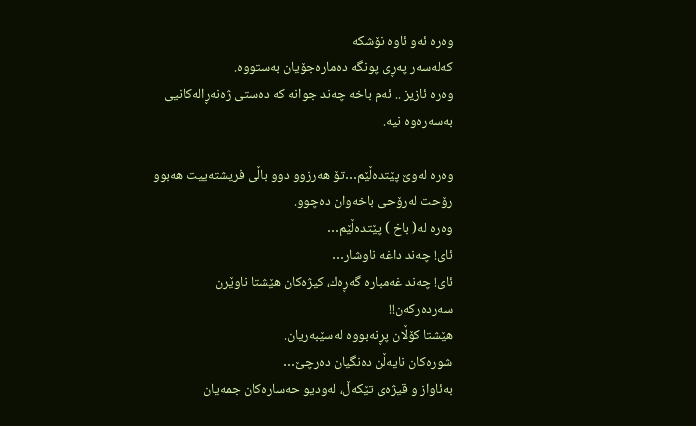وه‌ره‌ ئه‌و ئاوه‌ نۆشكه‌
كه‌له‌سه‌ر په‌ڕی پونگه‌ ده‌ماره‌جۆیان به‌ستووه‌.
وه‌ره‌ ئازیز .. ئه‌م باخه‌ چه‌ند جوانه‌ كه‌ ده‌ستی ژه‌نه‌ڕاله‌كانیی به‌سه‌ره‌وه‌ نیه‌.

وه‌ره‌ له‌وێ پێتده‌ڵێم…تۆ هه‌رزوو دوو باڵی فریشته‌ییت هه‌بوو
رۆحت له‌رۆحی باخه‌وان ده‌چوو.
وه‌ره‌ له‌( باخ ) پێتده‌ڵێم…
ئای! چه‌ند داغه‌ ناوشار…
ئای! چه‌ند غه‌مباره‌ گه‌ڕه‌ك، كیژه‌كان هێشتا ناوێرن سه‌رده‌ركه‌ن!!
هێشتا كۆڵان پڕنه‌بووه‌ له‌سێبه‌ریان.
شوره‌كان نایه‌ڵن ده‌نگیان ده‌رچێ…
به‌ئاواز و قیژه‌ی تێكه‌ڵ، له‌ودیو حه‌ساره‌كان جمه‌یان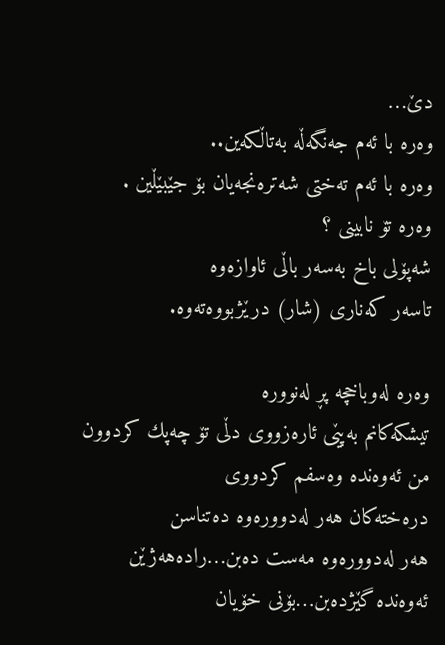دێ…
وه‌ره‌ با ئه‌م جه‌نگه‌ڵه‌ به‌تاڵكه‌ین..
وه‌ره‌ با ئه‌م ته‌ختی شه‌تره‌نجه‌یان بۆ جێبێڵین .
وه‌ره‌ تۆ نابینی ؟
شه‌پۆلی باخ به‌سه‌ر باڵی ئاوازه‌وه‌
تاسه‌ر كه‌ناری (شار) درێژبووه‌ته‌وه‌.

وه‌ره‌ له‌وباخچه‌ پڕ له‌نووره‌
تیشكه‌كانم به‌پێی ئاره‌زووی دڵی تۆ چه‌پك كردوون
من ئه‌وه‌نده‌ وه‌سفم كردووی
دره‌خته‌كان هه‌ر له‌دووره‌وه‌ ده‌تناسن
هه‌ر له‌دووره‌وه‌ مه‌ست ده‌بن…راده‌هه‌ژێن
ئه‌وه‌نده‌ گێژده‌بن…بۆنی خۆیان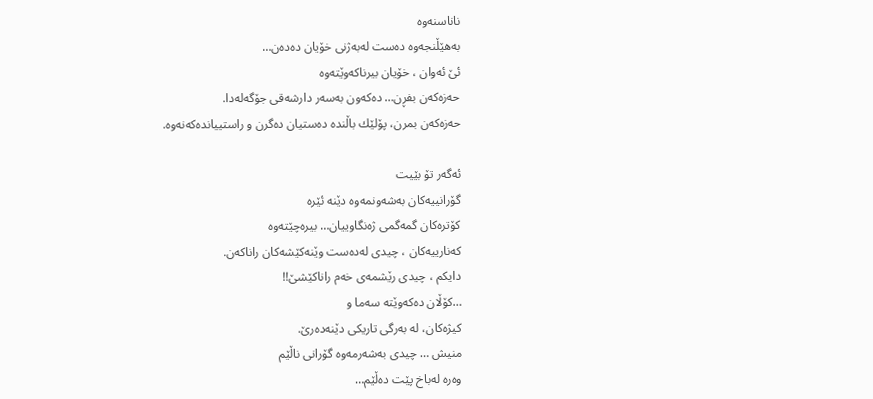ناناسنه‌وه‌
به‌هێڵنجه‌وه‌ ده‌ست له‌به‌ژنی خۆیان ده‌ده‌ن…
ئێ ئه‌وان ، خۆیان بیرناكه‌وێته‌وه‌
حه‌زه‌كه‌ن بفڕن… ده‌كه‌ون به‌سه‌ر دارشه‌قی جۆگه‌له‌دا.
حه‌زه‌كه‌ن بمرن، پۆلێك باڵنده‌ ده‌ستیان ده‌گرن و راستییانده‌كه‌نه‌وه‌.

ئه‌گه‌ر تۆ بێیت
گۆرانییه‌كان به‌شه‌ونمه‌وه‌ دێنه‌ ئێره‌
كۆتره‌كان گمه‌گمی ژه‌نگاوییان… بیره‌چێته‌وه‌
كه‌نارییه‌كان ، چیدی له‌ده‌ست وێنه‌كێشه‌كان راناكه‌ن.
دایكم ، چیدی رێشمه‌ی خه‌م راناكێشێ!!
…كۆڵان ده‌كه‌وێته‌ سه‌ما و
كیژه‌كان، له‌ به‌رگی تاریكی دێنه‌ده‌رێ.
منیش … چیدی به‌شه‌رمه‌وه‌ گۆرانی ناڵێم
وه‌ره‌ له‌باخ پێت ده‌ڵێم…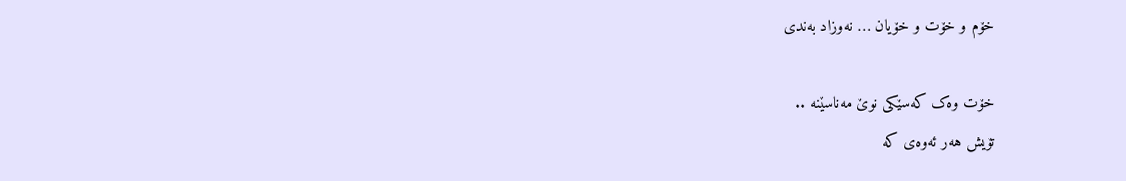خۆم و خۆت و خۆیان … نەوزاد بەندی

خۆت وەک کەسێکی نوێ مەناسێنە ..
تۆیش هەر ئەوەی کە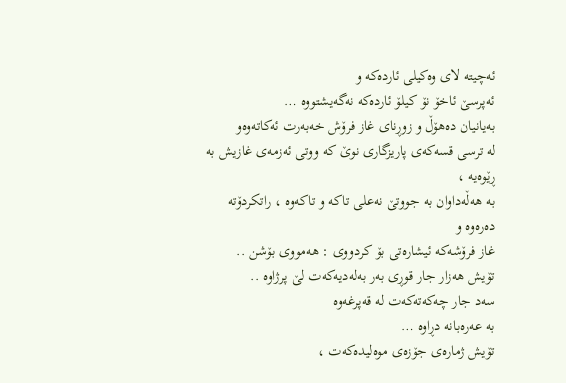ئەچیتە لای وەکیلی ئاردەکە و
ئەپرسێ ئاخۆ نۆ کیلۆ ئاردەکە نەگەیشتووە …
بەیانیان دەهۆڵ و زوڕنای غاز فرۆش خەبەرت ئەکاتەوەو
لە ترسی قسەکەی پاریزگاری نوێ کە ووتی ئەزمەی غازیش بە ڕێوەیە ،
بە هەڵەداوان بە جووتێ نەعلی تاکە و تاکەوە ، راتکردۆتە دەرەوە و
غاز فرۆشەکە ئیشارەتی بۆ کردووی : هەمووی بۆشن ..
تۆیش هەزار جار قوڕی بەر بەلەدیەکەت لێ پرژاوە ..
سەد جار چەکەتەکەت لە قەپرغەوە
بە عەرەبانە دڕاوە …
تۆیش ژمارەی جۆزەی موەلیدەکەت ،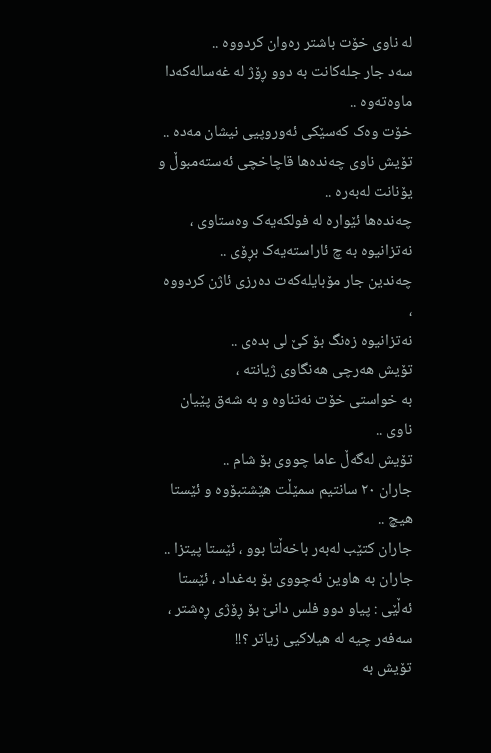لە ناوی خۆت باشتر رەوان کردووە ..
سەد جار جلەکانت بە دوو ڕۆژ لە غەسالەکەدا ماوەتەوە ..
خۆت وەک کەسێکی ئەوروپیی نیشان مەدە ..
تۆیش ناوی چەندەها قاچاخچی ئەستەمبوڵ و یۆنانت لەبەرە ..
چەندەها ئێوارە لە فولکەیەک وەستاوی ،
نەتزانیوە بە چ ئاراستەیەک بڕۆی ..
چەندین جار مۆبایلەکەت دەرزی ئاژن کردووە ،
نەتزانیوە زەنگ بۆ کێ لی بدەی ..
تۆیش هەرچی هەنگاوی ژیانتە ،
بە خواستی خۆت نەتناوە و بە شەق پێیان ناوی ..
تۆیش لەگەڵ عاما چووی بۆ شام ..
جاران ٢٠ سانتیم سمێڵت هێشتبۆوە و ئێستا هیچ ..
جاران کتێب لەبەر باخەڵتا بوو ، ئێستا پیتزا ..
جاران بە هاوین ئەچووی بۆ بەغداد ، ئێستا ئەڵێی : پیاو دوو فلس دانێ بۆ ڕۆژی ڕەشتر ، سەفەر چیە لە هیلاکیی زیاتر ؟!!
تۆیش بە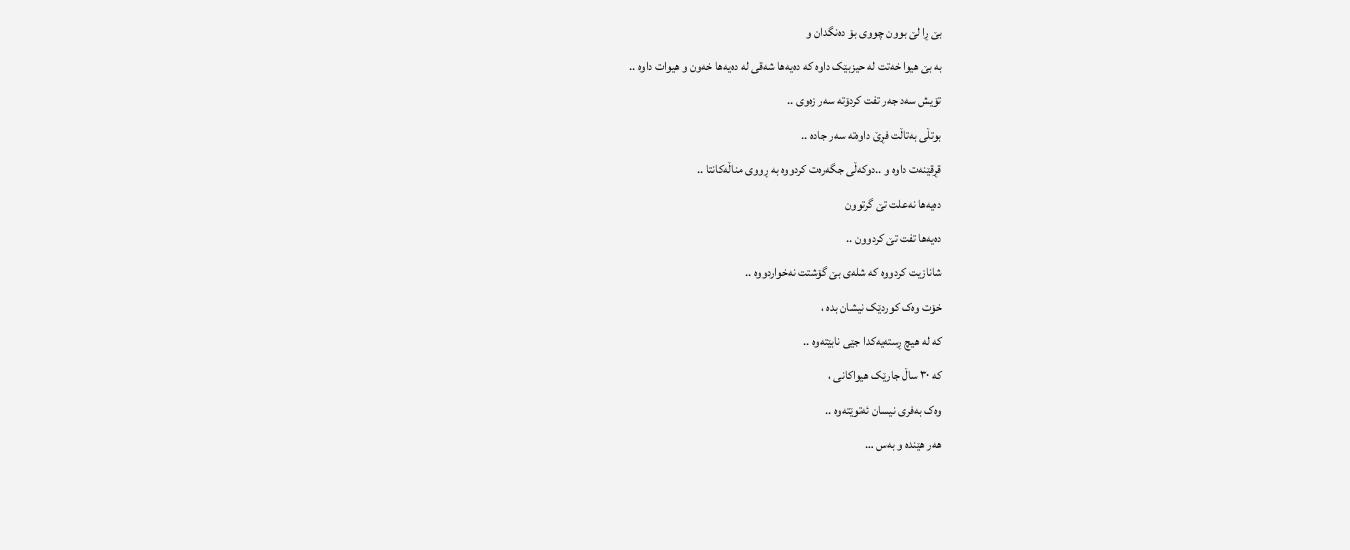بێ ڕا لێ بوون چووی بۆ دەنگدان و
بە بێ هیوا خەتت لە حیزبێک داوە کە دەیەها شەقی لە دەیەها خەون و هیوات داوە ..
تۆیش سەد جەر تفت کردۆتە سەر زەوی ..
بوتڵی بەتاڵت فڕێ داوەتە سەر جادە ..
قڕقێنەت داوە و ..دوکەڵی جگەرەت کردووە بە ڕووی مناڵەکانتا ..
دەیەها نەعلت تێ گرتوون
دەیەها تفت تێ کردوون ..
شانازیت کردووە کە شلەی بێ گۆشتت نەخواردووە ..
خۆت وەک کوردێک نیشان بدە ،
کە لە هیچ ڕستەیەکدا جێی نابێتەوە ..
کە ٣٠ ساڵ جارێک هیواکانی ،
وەک بەفری نیسان ئەتوێتەوە ..
هەر هێندە و بەس …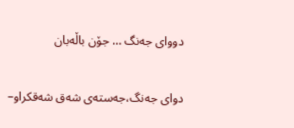دووای جەنگ … جۆن باڵەبان

دوای جەنگ،جەستەی شەق شەقکراو–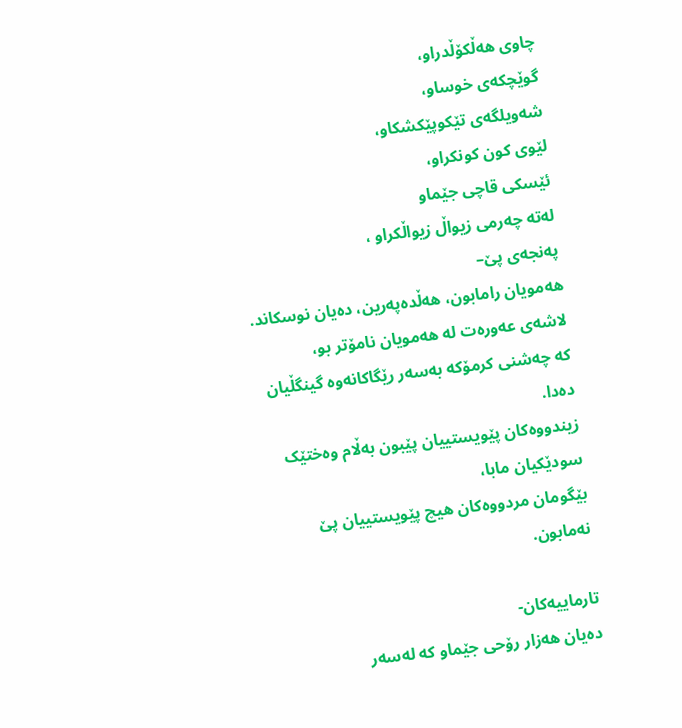چاوی هەڵکۆڵدراو،
گوێچکەی خوساو،
شەویلگەی تێکوپێکشکاو،
لێوی کون کونکراو،
ئێسکی قاچی جێماو
لەتە چەرمی زیواڵ زیواڵکراو ،
پەنجەی پێ–
هەمویان رامابون، هەڵدەپەرین، دەیان نوسکاند.
لاشەی عەورەت لە هەمویان نامۆتر بو،
کە چەشنی کرمۆکە بەسەر رێگاکانەوە گینگڵیان دەدا.
زیندووەکان پێویستییان پێبون بەڵام وەختێک سودێکیان مابا،
بێگومان مردووەکان هیچ پێویستییان پێ نەمابون.

تارماییەکان-
دەیان هەزار رۆ‌حی جێماو کە لەسەر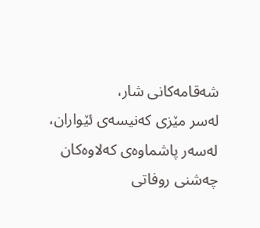شەقامەکانی شار،
لەسر مێزی کەنیسەی ئێواران،
لەسەر پاشماوەی کەلاوەکان
چەشنی روفاتی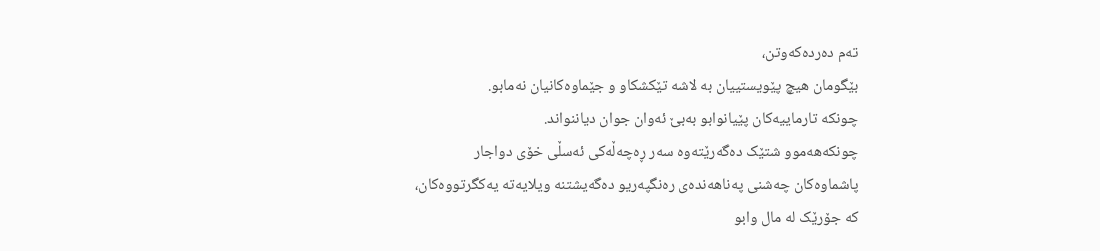تەم دەردەکەوتن،
بێگومان هیچ پێویستییان بە لاشە تێکشکاو و جێماوەکانیان نەمابو.
چونکە تارماییەکان پێیانوابو بەبێ ئەوان جوان دیاننواند.
چونکەهەموو شتێک دەگەرێتەوە سەر ڕەچەڵەکی ئەسڵی خۆی دواجار
پاشماوەکان چەشنی پەناهەندەی رەنگپەریو دەگەیشتنە ویلایەتە یەکگرتووەکان،
کە جۆرێک لە مال وابو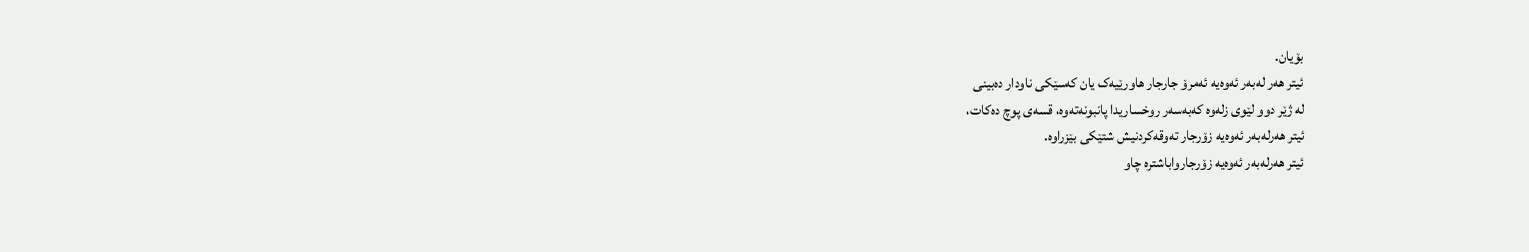بۆیان.
ئیتر هەر لەبەر ئەوەیە ئەمرۆ جارجار هاورێیەک یان کەسێکی ناودار دەبینی
لە ژێر دوو لێوی زلەوە کەبەسەر روخساریدا پانبونەتەوە، قسەی پوچ دەکات،
ئیتر هەرلەبەر ئەوەیە زۆرجار تەوقەکردنیش شتێکی بێزراوە.
ئیتر هەرلەبەر ئەوەیە زۆرجارواباشترە چاو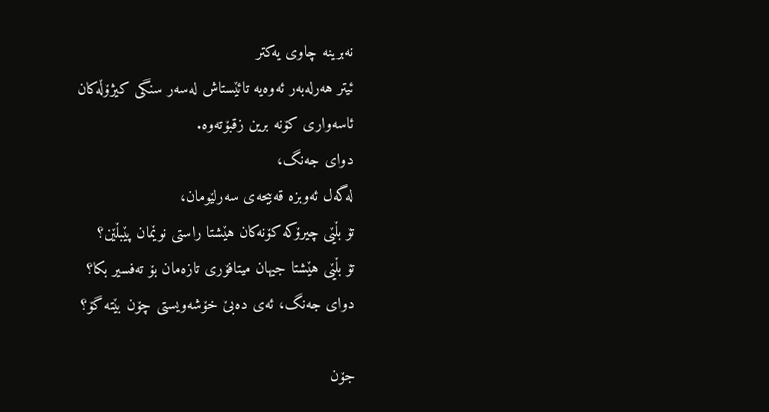نەبرینە چاوی یەکتر
ئیتر هەرلەبەر ئەوەیە تائێستاش لەسەر سنگی کیژۆڵەکان ئاسەواری کۆنە برین زقبۆتەوە.
دوای جەنگ،
لەگەل ئەوبزە قەبیحەی سەرلێومان،
تۆ بڵێی چیرۆکە کۆنەکان هێشتا راستی نوێمان پێبڵێن؟
تۆ بڵێی هێشتا جیهان میتافۆری تازەمان بۆ تەفسیر بکا؟
دوای جەنگ، ئەی دەبێ خۆشەویستی چۆن بێتە گۆ؟

جۆن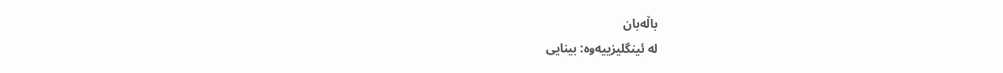باڵەبان
لە ئینگلیزییەوە: بینایی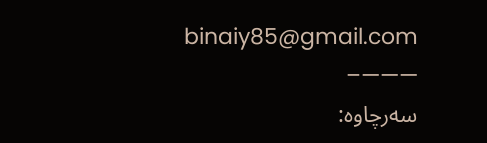binaiy85@gmail.com
———–
سەرچاوە: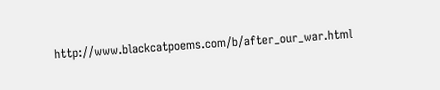http://www.blackcatpoems.com/b/after_our_war.html